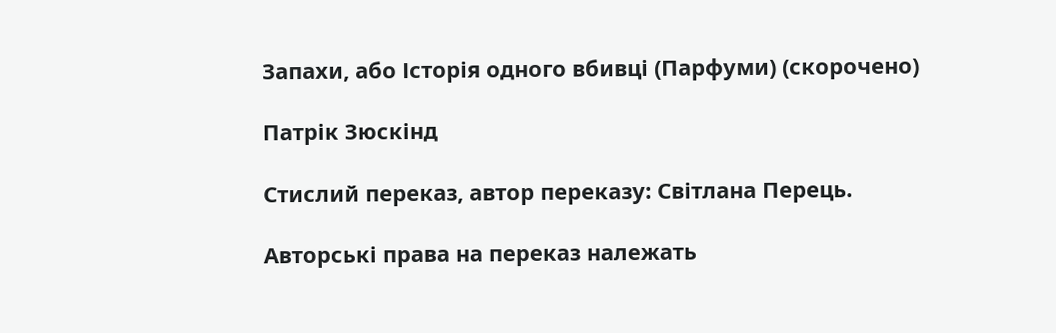Запахи, або Історія одного вбивці (Парфуми) (скорочено)

Патрік Зюскінд

Стислий переказ, автор переказу: Світлана Перець.

Авторські права на переказ належать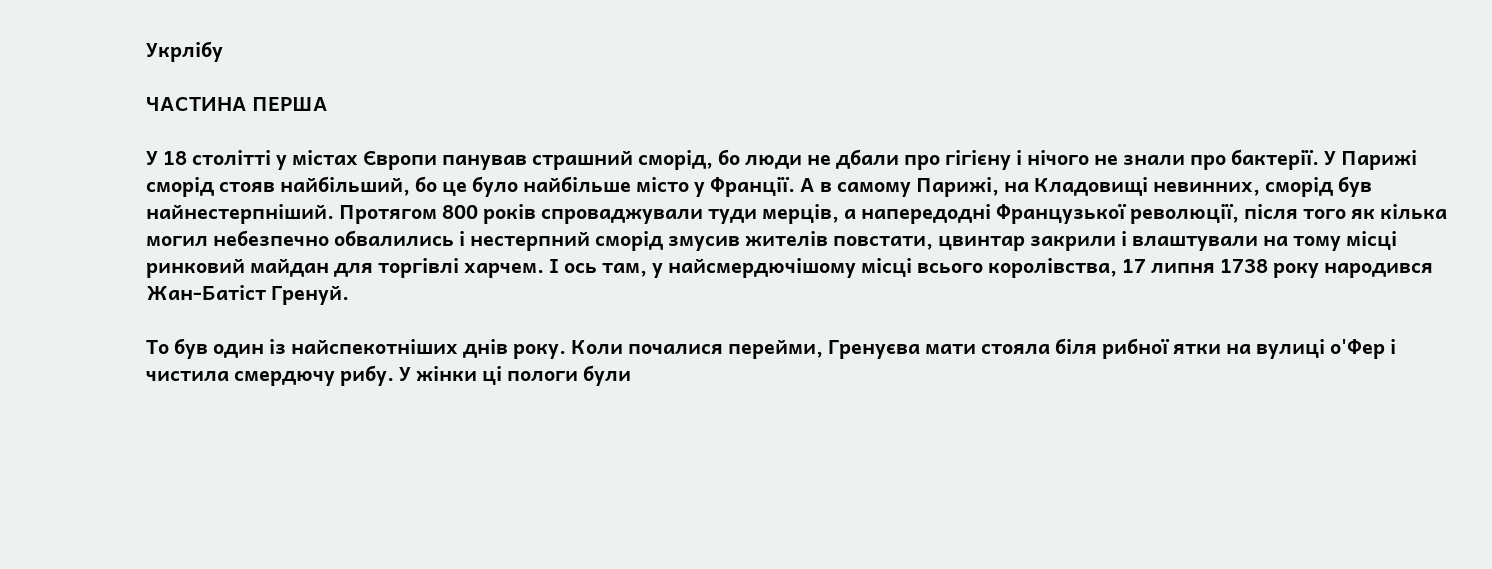Укрлібу

ЧАСТИНА ПЕРША

У 18 столітті у містах Європи панував страшний сморід, бо люди не дбали про гігієну і нічого не знали про бактерії. У Парижі сморід стояв найбільший, бо це було найбільше місто у Франції. А в самому Парижі, на Кладовищі невинних, сморід був найнестерпніший. Протягом 800 років спроваджували туди мерців, а напередодні Французької революції, після того як кілька могил небезпечно обвалились і нестерпний сморід змусив жителів повстати, цвинтар закрили і влаштували на тому місці ринковий майдан для торгівлі харчем. І ось там, у найсмердючішому місці всього королівства, 17 липня 1738 року народився Жан-Батіст Гренуй.

То був один із найспекотніших днів року. Коли почалися перейми, Гренуєва мати стояла біля рибної ятки на вулиці о'Фер і чистила смердючу рибу. У жінки ці пологи були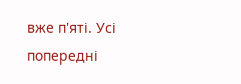вже п'яті. Усі попередні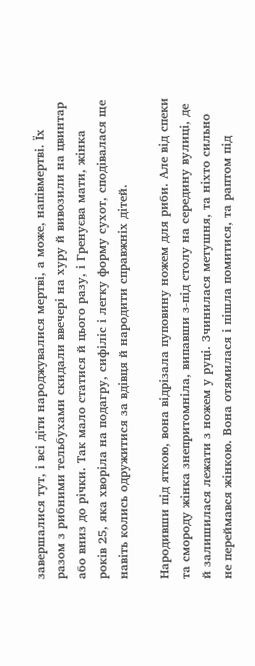завершалися тут, і всі діти народжувалися мертві, а може, напівмертві. Їх разом з рибними тельбухами скидали ввечері на хуру й вивозили на цвинтар або вниз до річки. Так мало статися й цього разу, і Гренуєва мати, жінка років 25, яка хворіла на подагру, сифіліс і легку форму сухот, сподівалася ще навіть колись одружитися за вдівця й народити справжніх дітей.

Народивши під яткою, вона відрізала пуповину ножем для риби. Але від спеки та смороду жінка знепритомніла, випавши з-під столу на середину вулиці, де й залишилася лежати з ножем у руці. Зчинилася метушня, та ніхто сильно не переймався жінкою. Вона отямилася і пішла помитися, та раптом під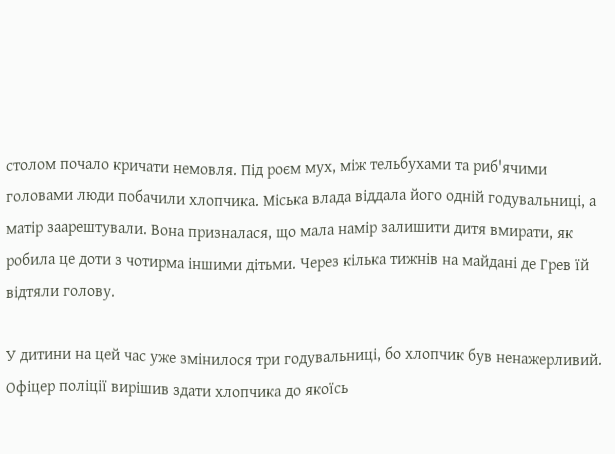столом почало кричати немовля. Під роєм мух, між тельбухами та риб'ячими головами люди побачили хлопчика. Міська влада віддала його одній годувальниці, а матір заарештували. Вона призналася, що мала намір залишити дитя вмирати, як робила це доти з чотирма іншими дітьми. Через кілька тижнів на майдані де Грев їй відтяли голову.

У дитини на цей час уже змінилося три годувальниці, бо хлопчик був ненажерливий. Офіцер поліції вирішив здати хлопчика до якоїсь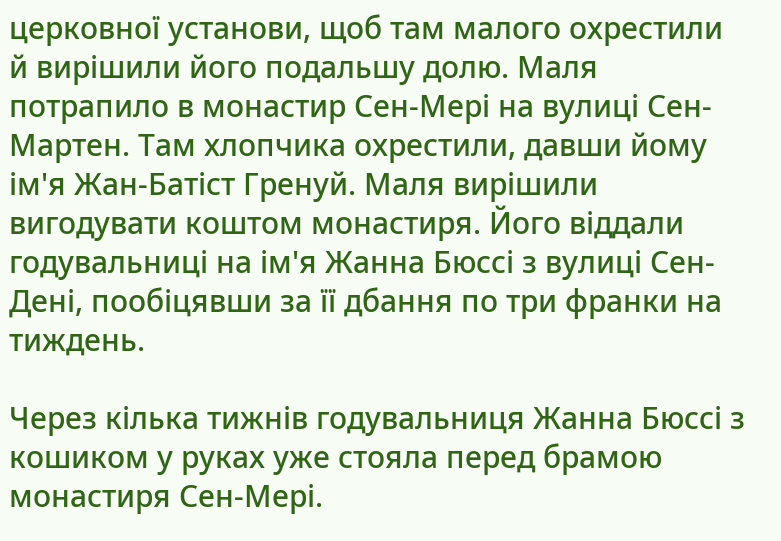церковної установи, щоб там малого охрестили й вирішили його подальшу долю. Маля потрапило в монастир Сен-Мері на вулиці Сен-Мартен. Там хлопчика охрестили, давши йому ім'я Жан-Батіст Гренуй. Маля вирішили вигодувати коштом монастиря. Його віддали годувальниці на ім'я Жанна Бюссі з вулиці Сен-Дені, пообіцявши за її дбання по три франки на тиждень.

Через кілька тижнів годувальниця Жанна Бюссі з кошиком у руках уже стояла перед брамою монастиря Сен-Мері.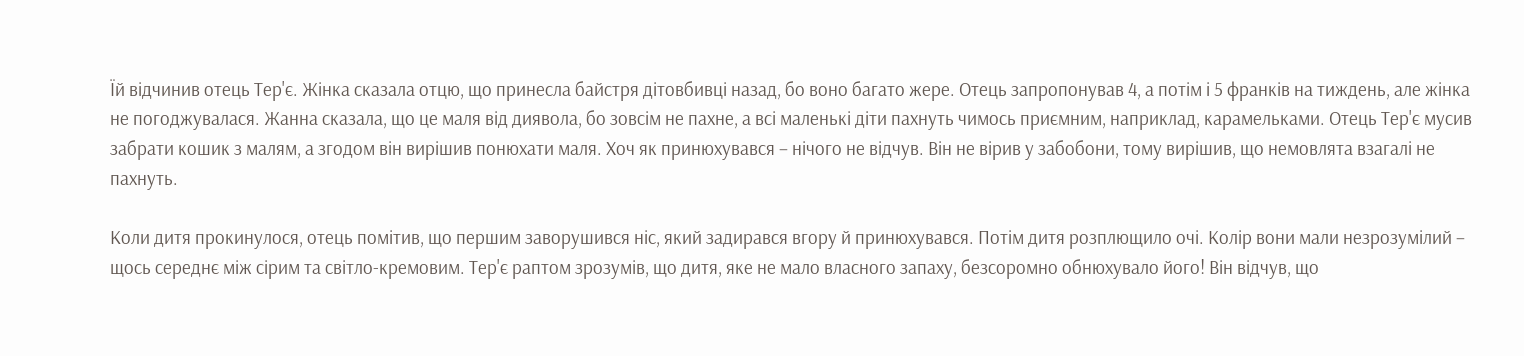Їй відчинив отець Тер'є. Жінка сказала отцю, що принесла байстря дітовбивці назад, бо воно багато жере. Отець запропонував 4, а потім і 5 франків на тиждень, але жінка не погоджувалася. Жанна сказала, що це маля від диявола, бо зовсім не пахне, а всі маленькі діти пахнуть чимось приємним, наприклад, карамельками. Отець Тер'є мусив забрати кошик з малям, а згодом він вирішив понюхати маля. Хоч як принюхувався − нічого не відчув. Він не вірив у забобони, тому вирішив, що немовлята взагалі не пахнуть.

Коли дитя прокинулося, отець помітив, що першим заворушився ніс, який задирався вгору й принюхувався. Потім дитя розплющило очі. Колір вони мали незрозумілий − щось середнє між сірим та світло-кремовим. Тер'є раптом зрозумів, що дитя, яке не мало власного запаху, безсоромно обнюхувало його! Він відчув, що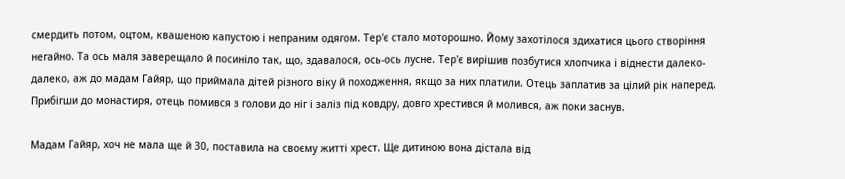смердить потом, оцтом, квашеною капустою і непраним одягом. Тер'є стало моторошно. Йому захотілося здихатися цього створіння негайно. Та ось маля заверещало й посиніло так, що, здавалося, ось-ось лусне. Тер'є вирішив позбутися хлопчика і віднести далеко-далеко, аж до мадам Гайяр, що приймала дітей різного віку й походження, якщо за них платили. Отець заплатив за цілий рік наперед. Прибігши до монастиря, отець помився з голови до ніг і заліз під ковдру, довго хрестився й молився, аж поки заснув.

Мадам Гайяр, хоч не мала ще й 30, поставила на своєму житті хрест. Ще дитиною вона дістала від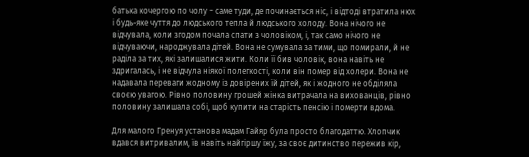батька кочергою по чолу − саме туди, де починається ніс, і відтоді втратила нюх і будь-яке чуття до людського тепла й людського холоду. Вона нічого не відчувала, коли згодом почала спати з чоловіком, і, так само нічого не відчуваючи, народжувала дітей. Вона не сумувала за тими, що помирали, й не раділа за тих, які залишалися жити. Коли її бив чоловік, вона навіть не здригалась, і не відчула ніякої полегкості, коли він помер від холери. Вона не надавала переваги жодному із довірених їй дітей, як і жодного не обділяла своєю увагою. Рівно половину грошей жінка витрачала на вихованців, рівно половину залишала собі, щоб купити на старість пенсію і померти вдома.

Для малого Гренуя установа мадам Гайяр була просто благодаттю. Хлопчик вдався витривалим, їв навіть найгіршу їжу, за своє дитинство пережив кір,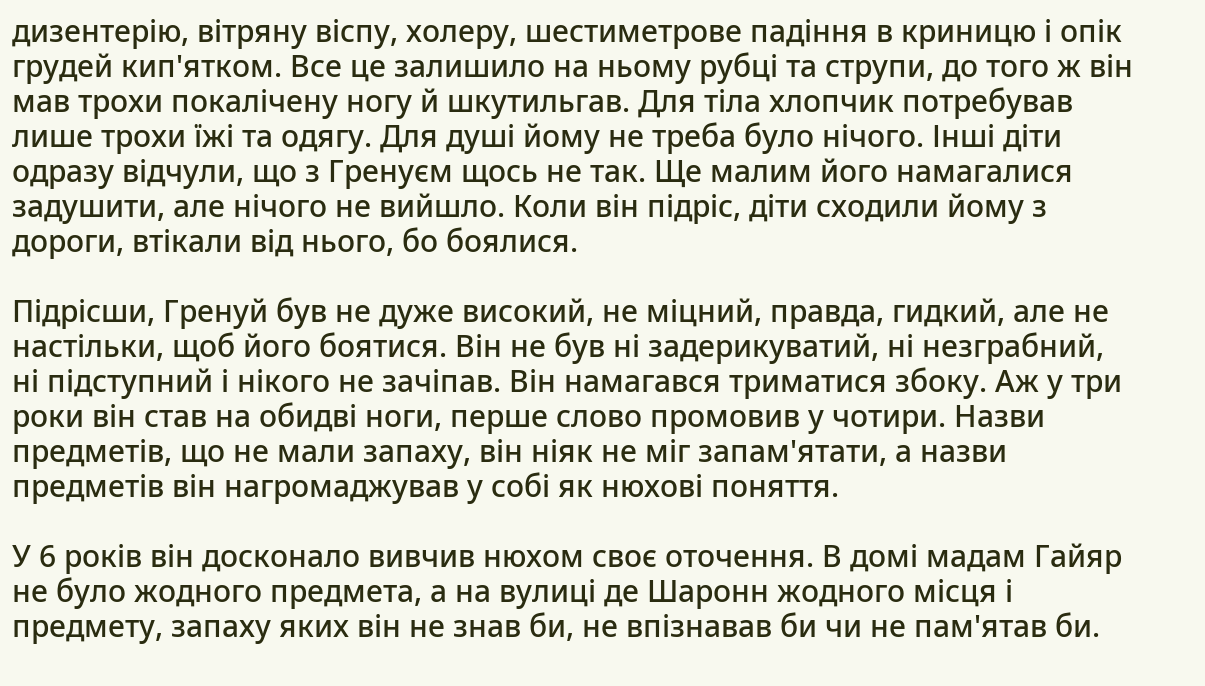дизентерію, вітряну віспу, холеру, шестиметрове падіння в криницю і опік грудей кип'ятком. Все це залишило на ньому рубці та струпи, до того ж він мав трохи покалічену ногу й шкутильгав. Для тіла хлопчик потребував лише трохи їжі та одягу. Для душі йому не треба було нічого. Інші діти одразу відчули, що з Гренуєм щось не так. Ще малим його намагалися задушити, але нічого не вийшло. Коли він підріс, діти сходили йому з дороги, втікали від нього, бо боялися.

Підрісши, Гренуй був не дуже високий, не міцний, правда, гидкий, але не настільки, щоб його боятися. Він не був ні задерикуватий, ні незграбний, ні підступний і нікого не зачіпав. Він намагався триматися збоку. Аж у три роки він став на обидві ноги, перше слово промовив у чотири. Назви предметів, що не мали запаху, він ніяк не міг запам'ятати, а назви предметів він нагромаджував у собі як нюхові поняття.

У 6 років він досконало вивчив нюхом своє оточення. В домі мадам Гайяр не було жодного предмета, а на вулиці де Шаронн жодного місця і предмету, запаху яких він не знав би, не впізнавав би чи не пам'ятав би.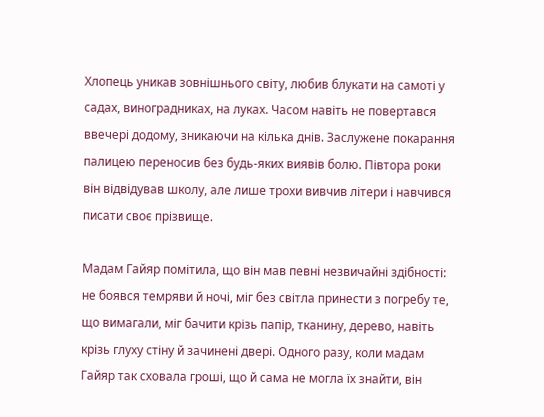Хлопець уникав зовнішнього світу, любив блукати на самоті у садах, виноградниках, на луках. Часом навіть не повертався ввечері додому, зникаючи на кілька днів. Заслужене покарання палицею переносив без будь-яких виявів болю. Півтора роки він відвідував школу, але лише трохи вивчив літери і навчився писати своє прізвище.

Мадам Гайяр помітила, що він мав певні незвичайні здібності: не боявся темряви й ночі, міг без світла принести з погребу те, що вимагали, міг бачити крізь папір, тканину, дерево, навіть крізь глуху стіну й зачинені двері. Одного разу, коли мадам Гайяр так сховала гроші, що й сама не могла їх знайти, він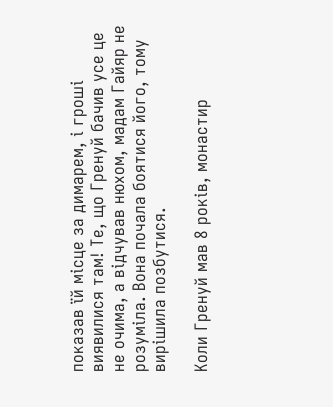показав їй місце за димарем, і гроші виявилися там! Те, що Гренуй бачив усе це не очима, а відчував нюхом, мадам Гайяр не розуміла. Вона почала боятися його, тому вирішила позбутися.

Коли Гренуй мав 8 років, монастир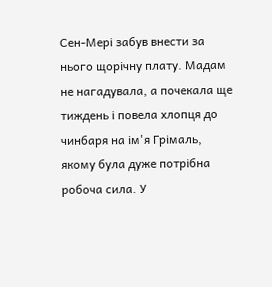Сен-Мері забув внести за нього щорічну плату. Мадам не нагадувала, а почекала ще тиждень і повела хлопця до чинбаря на ім'я Грімаль, якому була дуже потрібна робоча сила. У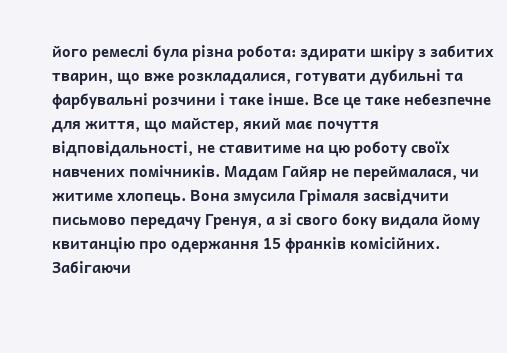його ремеслі була різна робота: здирати шкіру з забитих тварин, що вже розкладалися, готувати дубильні та фарбувальні розчини і таке інше. Все це таке небезпечне для життя, що майстер, який має почуття відповідальності, не ставитиме на цю роботу своїх навчених помічників. Мадам Гайяр не переймалася, чи житиме хлопець. Вона змусила Грімаля засвідчити письмово передачу Гренуя, а зі свого боку видала йому квитанцію про одержання 15 франків комісійних. Забігаючи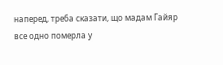наперед, треба сказати, що мадам Гайяр все одно померла у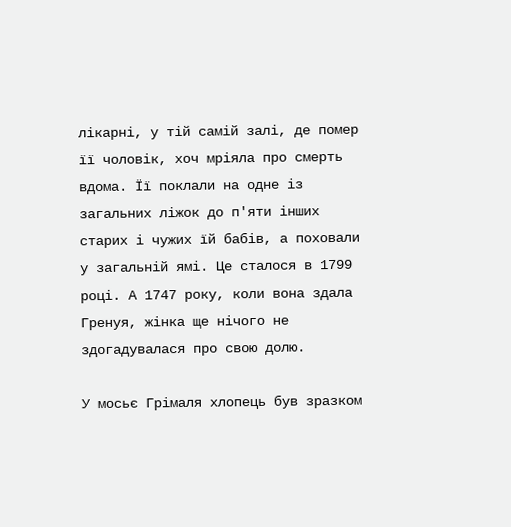лікарні, у тій самій залі, де помер її чоловік, хоч мріяла про смерть вдома. Її поклали на одне із загальних ліжок до п'яти інших старих і чужих їй бабів, а поховали у загальній ямі. Це сталося в 1799 році. А 1747 року, коли вона здала Гренуя, жінка ще нічого не здогадувалася про свою долю.

У мосьє Грімаля хлопець був зразком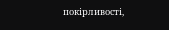покірливості,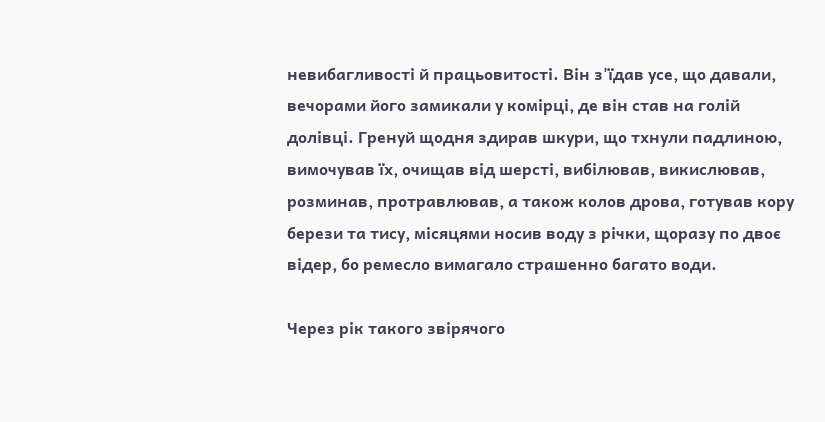невибагливості й працьовитості. Він з'їдав усе, що давали, вечорами його замикали у комірці, де він став на голій долівці. Гренуй щодня здирав шкури, що тхнули падлиною, вимочував їх, очищав від шерсті, вибілював, викислював, розминав, протравлював, а також колов дрова, готував кору берези та тису, місяцями носив воду з річки, щоразу по двоє відер, бо ремесло вимагало страшенно багато води.

Через рік такого звірячого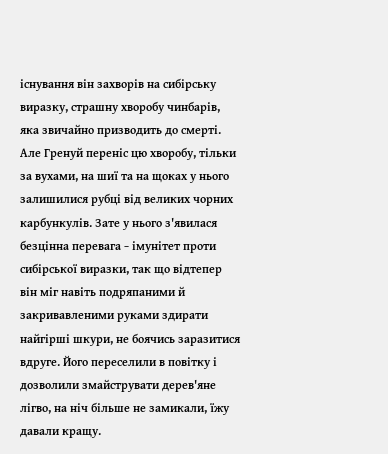існування він захворів на сибірську виразку, страшну хворобу чинбарів, яка звичайно призводить до смерті. Але Гренуй переніс цю хворобу, тільки за вухами, на шиї та на щоках у нього залишилися рубці від великих чорних карбункулів. Зате у нього з'явилася безцінна перевага − імунітет проти сибірської виразки, так що відтепер він міг навіть подряпаними й закривавленими руками здирати найгірші шкури, не боячись заразитися вдруге. Його переселили в повітку і дозволили змайструвати дерев'яне лігво, на ніч більше не замикали, їжу давали кращу.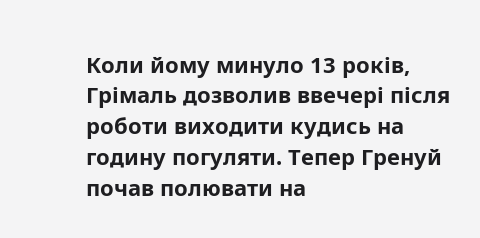Коли йому минуло 13 років, Грімаль дозволив ввечері після роботи виходити кудись на годину погуляти. Тепер Гренуй почав полювати на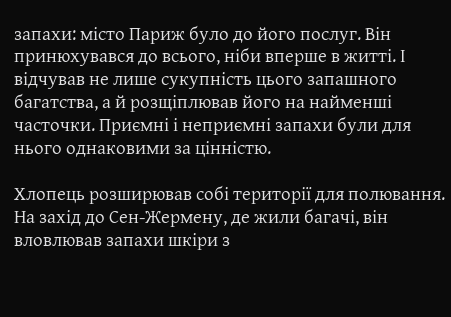запахи: місто Париж було до його послуг. Він принюхувався до всього, ніби вперше в житті. І відчував не лише сукупність цього запашного багатства, а й розщіплював його на найменші часточки. Приємні і неприємні запахи були для нього однаковими за цінністю.

Хлопець розширював собі території для полювання. На захід до Сен-Жермену, де жили багачі, він вловлював запахи шкіри з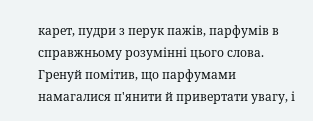карет, пудри з перук пажів, парфумів в справжньому розумінні цього слова. Гренуй помітив, що парфумами намагалися п'янити й привертати увагу, і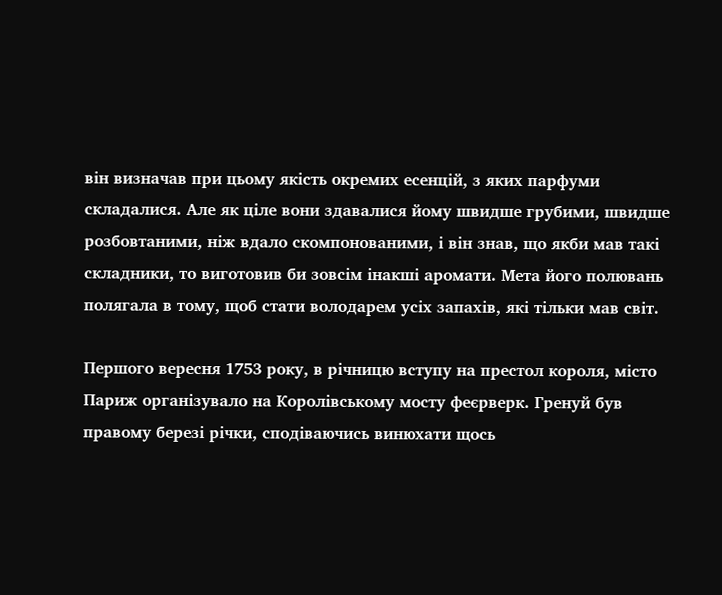він визначав при цьому якість окремих есенцій, з яких парфуми складалися. Але як ціле вони здавалися йому швидше грубими, швидше розбовтаними, ніж вдало скомпонованими, і він знав, що якби мав такі складники, то виготовив би зовсім інакші аромати. Мета його полювань полягала в тому, щоб стати володарем усіх запахів, які тільки мав світ.

Першого вересня 1753 року, в річницю вступу на престол короля, місто Париж організувало на Королівському мосту феєрверк. Гренуй був правому березі річки, сподіваючись винюхати щось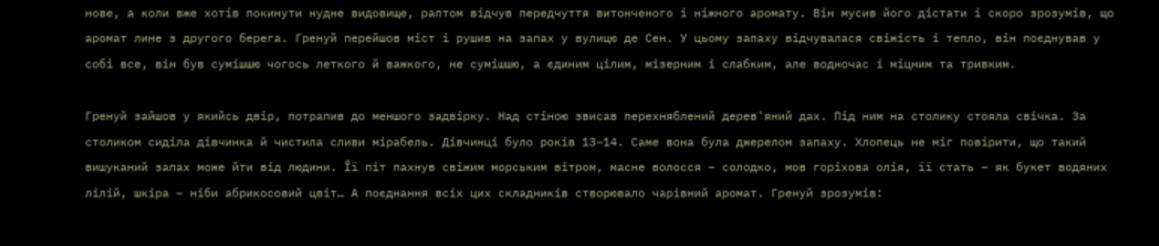нове, а коли вже хотів покинути нудне видовище, раптом відчув передчуття витонченого і ніжного аромату. Він мусив його дістати і скоро зрозумів, що аромат лине з другого берега. Гренуй перейшов міст і рушив на запах у вулицю де Сен. У цьому запаху відчувалася свіжість і тепло, він поєднував у собі все, він був сумішшю чогось леткого й важкого, не сумішшю, а єдиним цілим, мізерним і слабким, але водночас і міцним та тривким.

Гренуй зайшов у якийсь двір, потрапив до меншого задвірку. Над стіною звисав перехняблений дерев'яний дах. Під ним на столику стояла свічка. За столиком сиділа дівчинка й чистила сливи мірабель. Дівчинці було років 13−14. Саме вона була джерелом запаху. Хлопець не міг повірити, що такий вишуканий запах може йти від людини. Її піт пахнув свіжим морським вітром, масне волосся − солодко, мов горіхова олія, її стать − як букет водяних лілій, шкіра − ніби абрикосовий цвіт… А поєднання всіх цих складників створювало чарівний аромат. Гренуй зрозумів: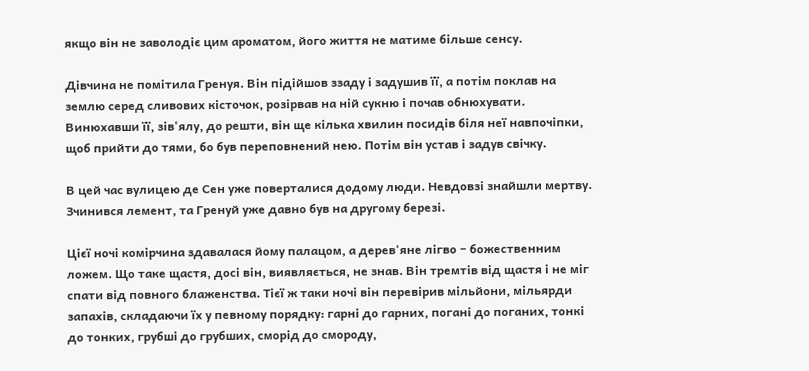якщо він не заволодіє цим ароматом, його життя не матиме більше сенсу.

Дівчина не помітила Гренуя. Він підійшов ззаду і задушив її, а потім поклав на землю серед сливових кісточок, розірвав на ній сукню і почав обнюхувати. Винюхавши її, зів'ялу, до решти, він ще кілька хвилин посидів біля неї навпочіпки, щоб прийти до тями, бо був переповнений нею. Потім він устав і задув свічку.

В цей час вулицею де Сен уже поверталися додому люди. Невдовзі знайшли мертву. Зчинився лемент, та Гренуй уже давно був на другому березі.

Цієї ночі комірчина здавалася йому палацом, а дерев'яне лігво − божественним ложем. Що таке щастя, досі він, виявляється, не знав. Він тремтів від щастя і не міг спати від повного блаженства. Тієї ж таки ночі він перевірив мільйони, мільярди запахів, складаючи їх у певному порядку: гарні до гарних, погані до поганих, тонкі до тонких, грубші до грубших, сморід до смороду,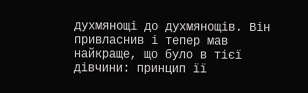духмянощі до духмянощів. Він привласнив і тепер мав найкраще, що було в тієї дівчини: принцип її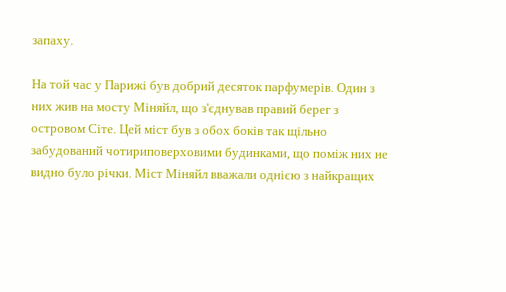запаху.

На той час у Парижі був добрий десяток парфумерів. Один з них жив на мосту Міняйл, що з'єднував правий берег з островом Сіте. Цей міст був з обох боків так щільно забудований чотириповерховими будинками, що поміж них не видно було річки. Міст Міняйл вважали однією з найкращих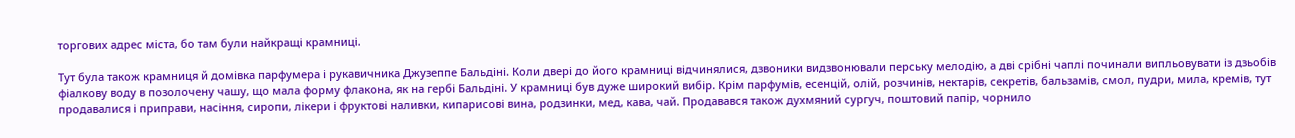торгових адрес міста, бо там були найкращі крамниці.

Тут була також крамниця й домівка парфумера і рукавичника Джузеппе Бальдіні. Коли двері до його крамниці відчинялися, дзвоники видзвонювали перську мелодію, а дві срібні чаплі починали випльовувати із дзьобів фіалкову воду в позолочену чашу, що мала форму флакона, як на гербі Бальдіні. У крамниці був дуже широкий вибір. Крім парфумів, есенцій, олій, розчинів, нектарів, секретів, бальзамів, смол, пудри, мила, кремів, тут продавалися і приправи, насіння, сиропи, лікери і фруктові наливки, кипарисові вина, родзинки, мед, кава, чай. Продавався також духмяний сургуч, поштовий папір, чорнило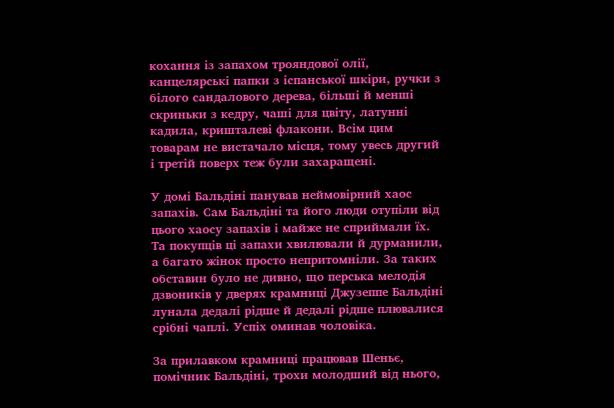кохання із запахом трояндової олії, канцелярські папки з іспанської шкіри, ручки з білого сандалового дерева, більші й менші скриньки з кедру, чаші для цвіту, латунні кадила, кришталеві флакони. Всім цим товарам не вистачало місця, тому увесь другий і третій поверх теж були захаращені.

У домі Бальдіні панував неймовірний хаос запахів. Сам Бальдіні та його люди отупіли від цього хаосу запахів і майже не сприймали їх. Та покупців ці запахи хвилювали й дурманили, а багато жінок просто непритомніли. За таких обставин було не дивно, що перська мелодія дзвоників у дверях крамниці Джузеппе Бальдіні лунала дедалі рідше й дедалі рідше плювалися срібні чаплі. Успіх оминав чоловіка.

За прилавком крамниці працював Шеньє, помічник Бальдіні, трохи молодший від нього,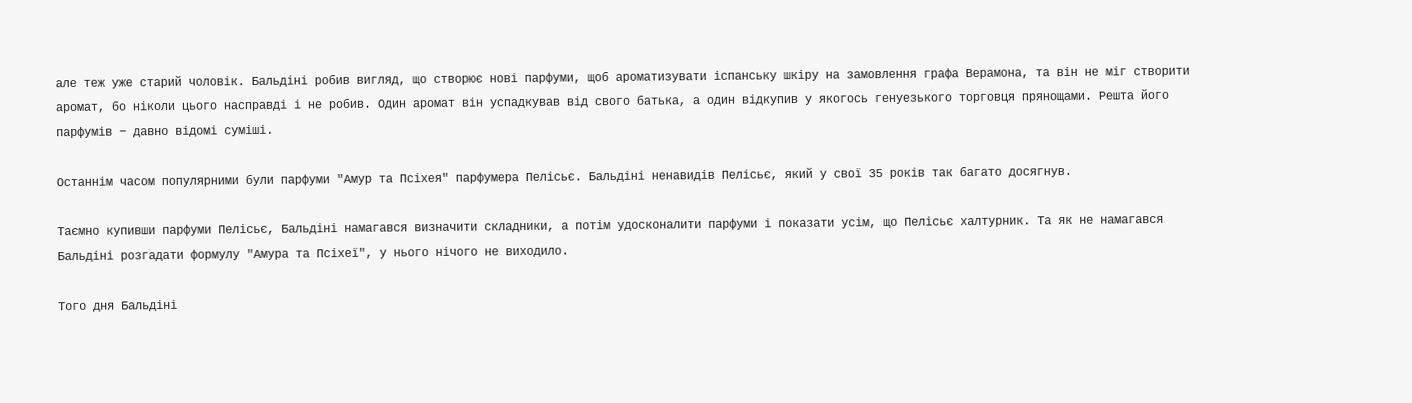але теж уже старий чоловік. Бальдіні робив вигляд, що створює нові парфуми, щоб ароматизувати іспанську шкіру на замовлення графа Верамона, та він не міг створити аромат, бо ніколи цього насправді і не робив. Один аромат він успадкував від свого батька, а один відкупив у якогось генуезького торговця прянощами. Решта його парфумів − давно відомі суміші.

Останнім часом популярними були парфуми "Амур та Псіхея" парфумера Пелісьє. Бальдіні ненавидів Пелісьє, який у свої 35 років так багато досягнув.

Таємно купивши парфуми Пелісьє, Бальдіні намагався визначити складники, а потім удосконалити парфуми і показати усім, що Пелісьє халтурник. Та як не намагався Бальдіні розгадати формулу "Амура та Псіхеї", у нього нічого не виходило.

Того дня Бальдіні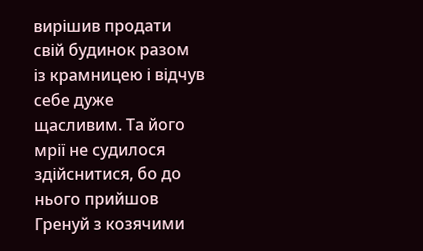вирішив продати свій будинок разом із крамницею і відчув себе дуже щасливим. Та його мрії не судилося здійснитися, бо до нього прийшов Гренуй з козячими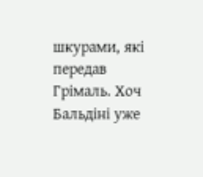шкурами, які передав Грімаль. Хоч Бальдіні уже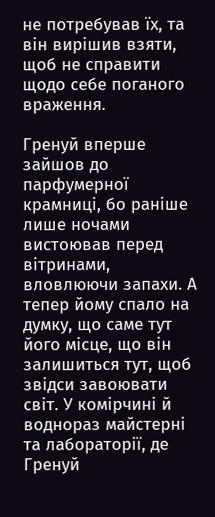не потребував їх, та він вирішив взяти, щоб не справити щодо себе поганого враження.

Гренуй вперше зайшов до парфумерної крамниці, бо раніше лише ночами вистоював перед вітринами, вловлюючи запахи. А тепер йому спало на думку, що саме тут його місце, що він залишиться тут, щоб звідси завоювати світ. У комірчині й воднораз майстерні та лабораторії, де Гренуй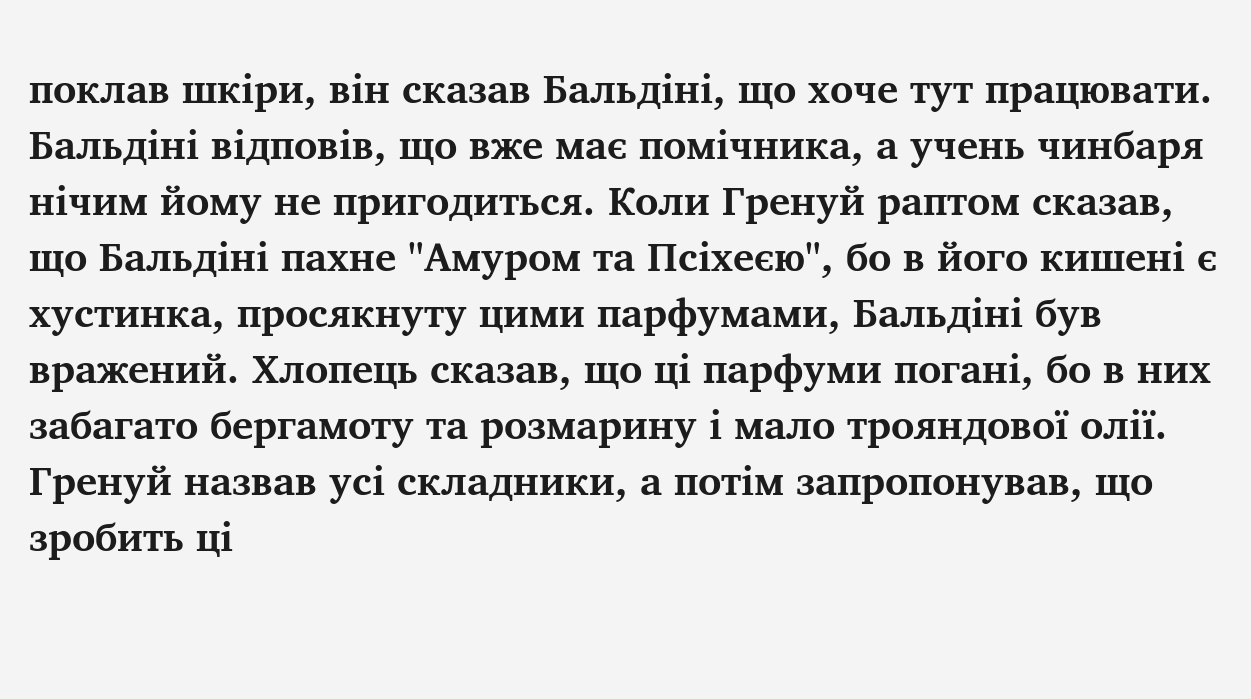поклав шкіри, він сказав Бальдіні, що хоче тут працювати. Бальдіні відповів, що вже має помічника, а учень чинбаря нічим йому не пригодиться. Коли Гренуй раптом сказав, що Бальдіні пахне "Амуром та Псіхеєю", бо в його кишені є хустинка, просякнуту цими парфумами, Бальдіні був вражений. Хлопець сказав, що ці парфуми погані, бо в них забагато бергамоту та розмарину і мало трояндової олії. Гренуй назвав усі складники, а потім запропонував, що зробить ці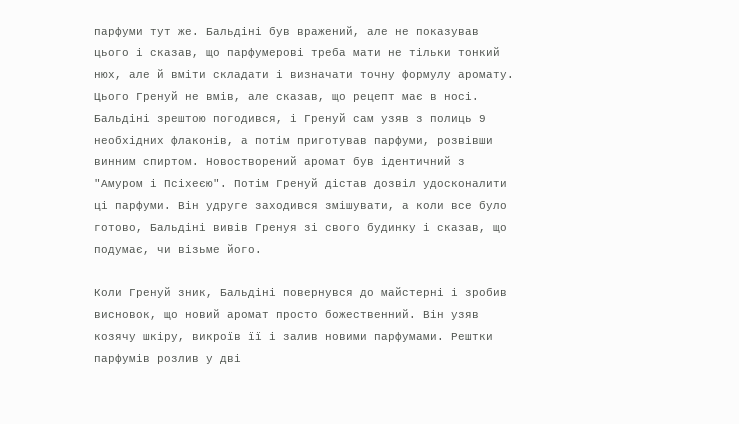парфуми тут же. Бальдіні був вражений, але не показував цього і сказав, що парфумерові треба мати не тільки тонкий нюх, але й вміти складати і визначати точну формулу аромату. Цього Гренуй не вмів, але сказав, що рецепт має в носі. Бальдіні зрештою погодився, і Гренуй сам узяв з полиць 9 необхідних флаконів, а потім приготував парфуми, розвівши винним спиртом. Новостворений аромат був ідентичний з "Амуром і Псіхеєю". Потім Гренуй дістав дозвіл удосконалити ці парфуми. Він удруге заходився змішувати, а коли все було готово, Бальдіні вивів Гренуя зі свого будинку і сказав, що подумає, чи візьме його.

Коли Гренуй зник, Бальдіні повернувся до майстерні і зробив висновок, що новий аромат просто божественний. Він узяв козячу шкіру, викроїв її і залив новими парфумами. Рештки парфумів розлив у дві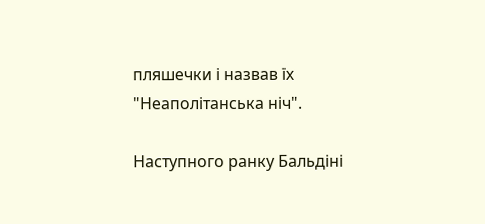пляшечки і назвав їх "Неаполітанська ніч".

Наступного ранку Бальдіні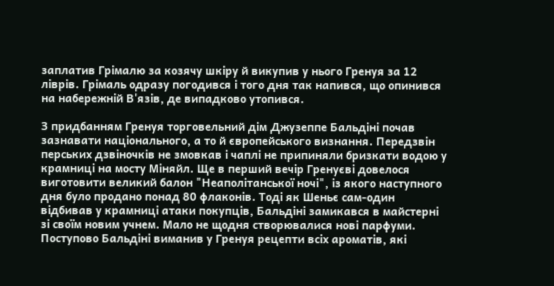заплатив Грімалю за козячу шкіру й викупив у нього Гренуя за 12 ліврів. Грімаль одразу погодився і того дня так напився, що опинився на набережній В'язів, де випадково утопився.

З придбанням Гренуя торговельний дім Джузеппе Бальдіні почав зазнавати національного, а то й європейського визнання. Передзвін перських дзвіночків не змовкав і чаплі не припиняли бризкати водою у крамниці на мосту Міняйл. Ще в перший вечір Гренуєві довелося виготовити великий балон "Неаполітанської ночі", із якого наступного дня було продано понад 80 флаконів. Тоді як Шеньє сам-один відбивав у крамниці атаки покупців, Бальдіні замикався в майстерні зі своїм новим учнем. Мало не щодня створювалися нові парфуми. Поступово Бальдіні виманив у Гренуя рецепти всіх ароматів, які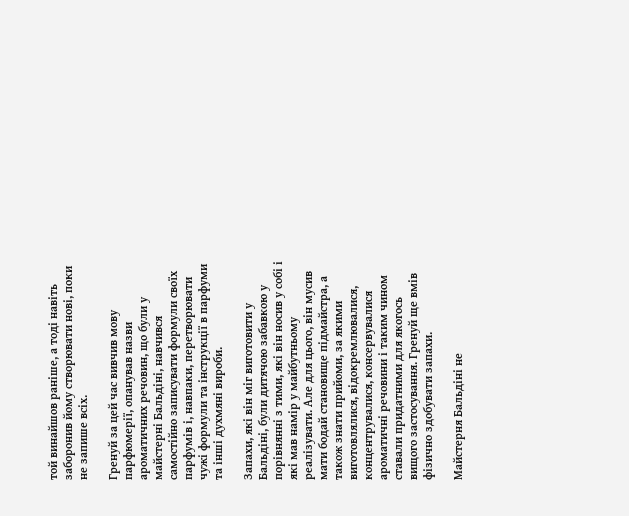той винайшов раніше, а тоді навіть заборонив йому створювати нові, поки не запише всіх.

Гренуй за цей час вивчив мову парфюмерії, опанував назви ароматичних речовин, що були у майстерні Бальдіні, навчився самостійно записувати формули своїх парфумів і, навпаки, перетворювати чужі формули та інструкції в парфуми та інші духмяні вироби.

Запахи, які він міг виготовити у Бальдіні, були дитячою забавкою у порівнянні з тими, які він носив у собі і які мав намір у майбутньому реалізувати. Але для цього, він мусив мати бодай становище підмайстра, а також знати прийоми, за якими виготовлялися, відокремлювалися, концентрувалися, консервувалися ароматичні речовини і таким чином ставали придатними для якогось вищого застосування. Гренуй ще вмів фізично здобувати запахи.

Майстерня Бальдіні не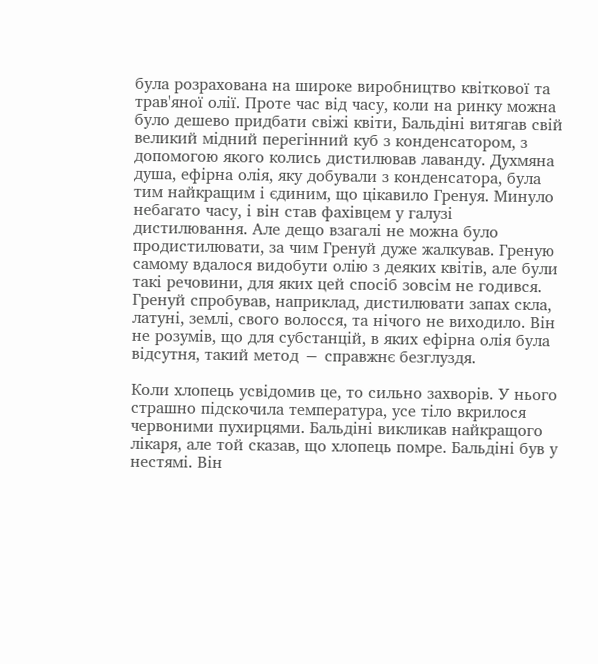була розрахована на широке виробництво квіткової та трав'яної олії. Проте час від часу, коли на ринку можна було дешево придбати свіжі квіти, Бальдіні витягав свій великий мідний перегінний куб з конденсатором, з допомогою якого колись дистилював лаванду. Духмяна душа, ефірна олія, яку добували з конденсатора, була тим найкращим і єдиним, що цікавило Гренуя. Минуло небагато часу, і він став фахівцем у галузі дистилювання. Але дещо взагалі не можна було продистилювати, за чим Гренуй дуже жалкував. Греную самому вдалося видобути олію з деяких квітів, але були такі речовини, для яких цей спосіб зовсім не годився. Гренуй спробував, наприклад, дистилювати запах скла, латуні, землі, свого волосся, та нічого не виходило. Він не розумів, що для субстанцій, в яких ефірна олія була відсутня, такий метод − справжнє безглуздя.

Коли хлопець усвідомив це, то сильно захворів. У нього страшно підскочила температура, усе тіло вкрилося червоними пухирцями. Бальдіні викликав найкращого лікаря, але той сказав, що хлопець помре. Бальдіні був у нестямі. Він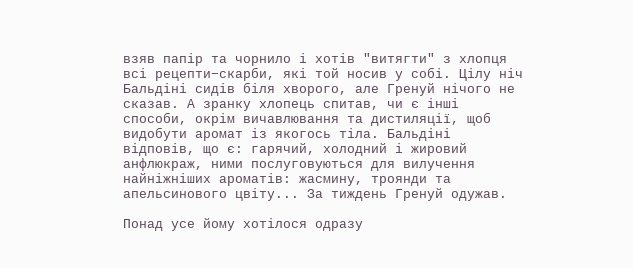взяв папір та чорнило і хотів "витягти" з хлопця всі рецепти−скарби, які той носив у собі. Цілу ніч Бальдіні сидів біля хворого, але Гренуй нічого не сказав. А зранку хлопець спитав, чи є інші способи, окрім вичавлювання та дистиляції, щоб видобути аромат із якогось тіла. Бальдіні відповів, що є: гарячий, холодний і жировий анфлюкраж, ними послуговуються для вилучення найніжніших ароматів: жасмину, троянди та апельсинового цвіту... За тиждень Гренуй одужав.

Понад усе йому хотілося одразу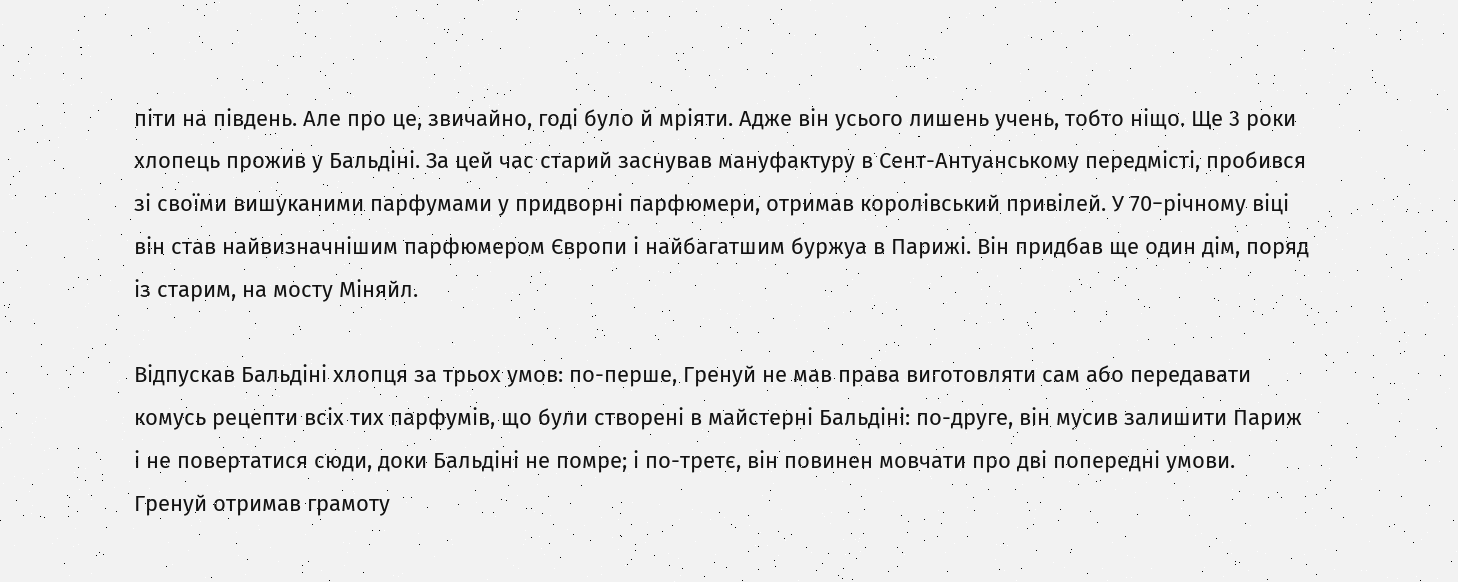піти на південь. Але про це, звичайно, годі було й мріяти. Адже він усього лишень учень, тобто ніщо. Ще 3 роки хлопець прожив у Бальдіні. За цей час старий заснував мануфактуру в Сент-Антуанському передмісті, пробився зі своїми вишуканими парфумами у придворні парфюмери, отримав королівський привілей. У 70−річному віці він став найвизначнішим парфюмером Європи і найбагатшим буржуа в Парижі. Він придбав ще один дім, поряд із старим, на мосту Міняйл.

Відпускав Бальдіні хлопця за трьох умов: по-перше, Гренуй не мав права виготовляти сам або передавати комусь рецепти всіх тих парфумів, що були створені в майстерні Бальдіні: по-друге, він мусив залишити Париж і не повертатися сюди, доки Бальдіні не помре; і по-третє, він повинен мовчати про дві попередні умови. Гренуй отримав грамоту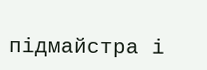підмайстра і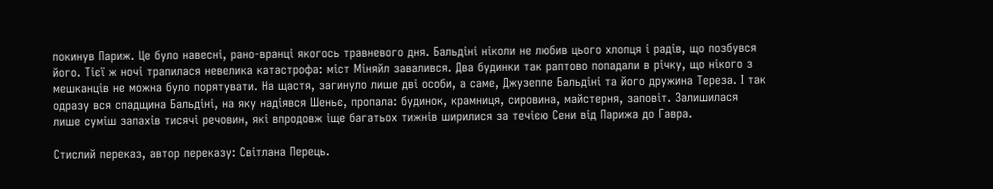покинув Париж. Це було навесні, рано-вранці якогось травневого дня. Бальдіні ніколи не любив цього хлопця і радів, що позбувся його. Тієї ж ночі трапилася невелика катастрофа: міст Міняйл завалився. Два будинки так раптово попадали в річку, що нікого з мешканців не можна було порятувати. На щастя, загинуло лише дві особи, а саме, Джузеппе Бальдіні та його дружина Тереза. І так одразу вся спадщина Бальдіні, на яку надіявся Шеньє, пропала: будинок, крамниця, сировина, майстерня, заповіт. Залишилася лише суміш запахів тисячі речовин, які впродовж іще багатьох тижнів ширилися за течією Сени від Парижа до Гавра.

Стислий переказ, автор переказу: Світлана Перець.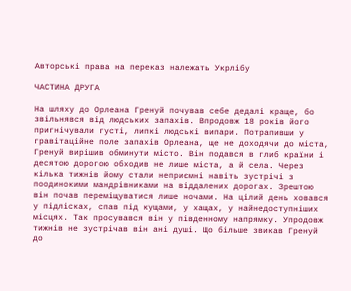Авторські права на переказ належать Укрлібу

ЧАСТИНА ДРУГА

На шляху до Орлеана Гренуй почував себе дедалі краще, бо звільнявся від людських запахів. Впродовж 18 років його пригнічували густі, липкі людські випари. Потрапивши у гравітаційне поле запахів Орлеана, ще не доходячи до міста, Гренуй вирішив обминути місто. Він подався в глиб країни і десятою дорогою обходив не лише міста, а й села. Через кілька тижнів йому стали неприємні навіть зустрічі з поодинокими мандрівниками на віддалених дорогах. Зрештою він почав переміщуватися лише ночами. На цілий день ховався у підлісках, спав під кущами, у хащах, у найнедоступніших місцях. Так просувався він у південному напрямку. Упродовж тижнів не зустрічав він ані душі. Що більше звикав Гренуй до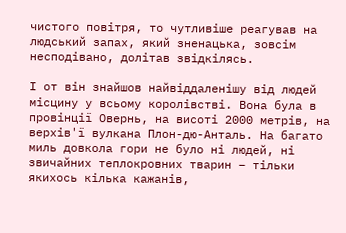чистого повітря, то чутливіше реагував на людський запах, який зненацька, зовсім несподівано, долітав звідкілясь.

І от він знайшов найвіддаленішу від людей місцину у всьому королівстві. Вона була в провінції Овернь, на висоті 2000 метрів, на верхів'ї вулкана Плон-дю-Анталь. На багато миль довкола гори не було ні людей, ні звичайних теплокровних тварин − тільки якихось кілька кажанів,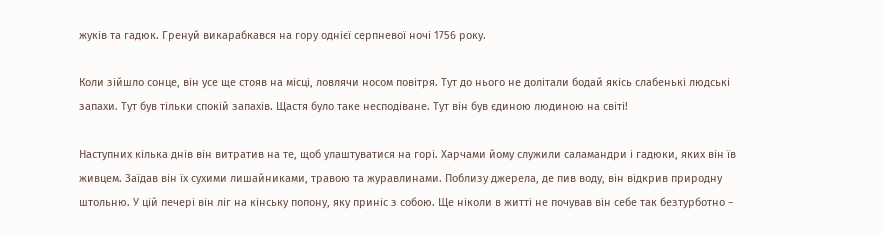жуків та гадюк. Гренуй викарабкався на гору однієї серпневої ночі 1756 року.

Коли зійшло сонце, він усе ще стояв на місці, ловлячи носом повітря. Тут до нього не долітали бодай якісь слабенькі людські запахи. Тут був тільки спокій запахів. Щастя було таке несподіване. Тут він був єдиною людиною на світі!

Наступних кілька днів він витратив на те, щоб улаштуватися на горі. Харчами йому служили саламандри і гадюки, яких він їв живцем. Заїдав він їх сухими лишайниками, травою та журавлинами. Поблизу джерела, де пив воду, він відкрив природну штольню. У цій печері він ліг на кінську попону, яку приніс з собою. Ще ніколи в житті не почував він себе так безтурботно −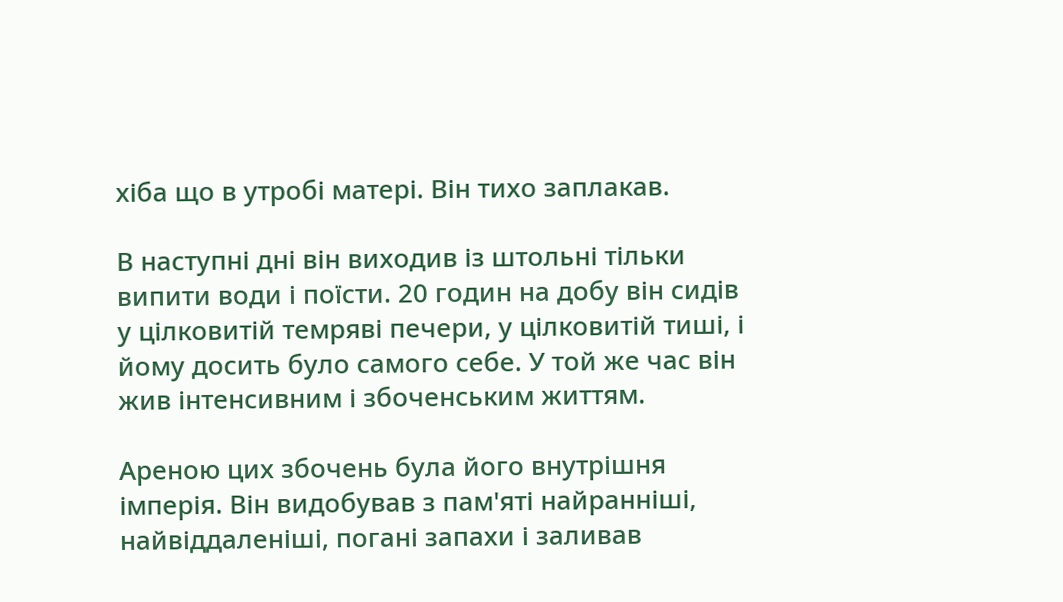хіба що в утробі матері. Він тихо заплакав.

В наступні дні він виходив із штольні тільки випити води і поїсти. 20 годин на добу він сидів у цілковитій темряві печери, у цілковитій тиші, і йому досить було самого себе. У той же час він жив інтенсивним і збоченським життям.

Ареною цих збочень була його внутрішня імперія. Він видобував з пам'яті найранніші, найвіддаленіші, погані запахи і заливав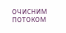очисним потоком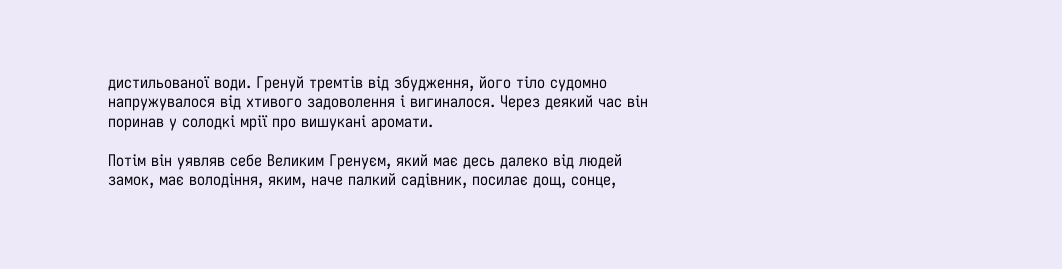дистильованої води. Гренуй тремтів від збудження, його тіло судомно напружувалося від хтивого задоволення і вигиналося. Через деякий час він поринав у солодкі мрії про вишукані аромати.

Потім він уявляв себе Великим Гренуєм, який має десь далеко від людей замок, має володіння, яким, наче палкий садівник, посилає дощ, сонце,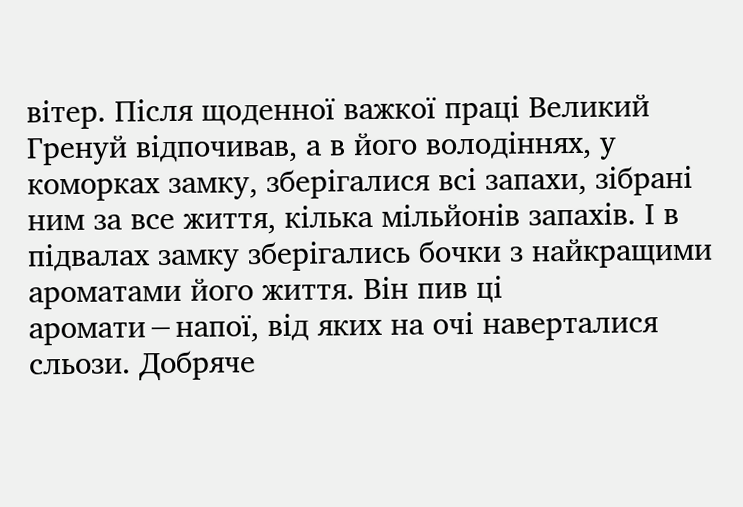вітер. Після щоденної важкої праці Великий Гренуй відпочивав, а в його володіннях, у коморках замку, зберігалися всі запахи, зібрані ним за все життя, кілька мільйонів запахів. І в підвалах замку зберігались бочки з найкращими ароматами його життя. Він пив ці аромати−напої, від яких на очі наверталися сльози. Добряче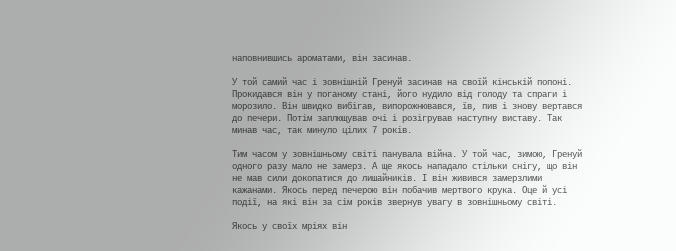наповнившись ароматами, він засинав.

У той самий час і зовнішній Гренуй засинав на своїй кінській попоні. Прокидався він у поганому стані, його нудило від голоду та спраги і морозило. Він швидко вибігав, випорожнювався, їв, пив і знову вертався до печери. Потім заплющував очі і розігрував наступну виставу. Так минав час, так минуло цілих 7 років.

Тим часом у зовнішньому світі панувала війна. У той час, зимою, Гренуй одного разу мало не замерз. А ще якось нападало стільки снігу, що він не мав сили докопатися до лишайників. І він живився замерзлими кажанами. Якось перед печерою він побачив мертвого крука. Оце й усі події, на які він за сім років звернув увагу в зовнішньому світі.

Якось у своїх мріях він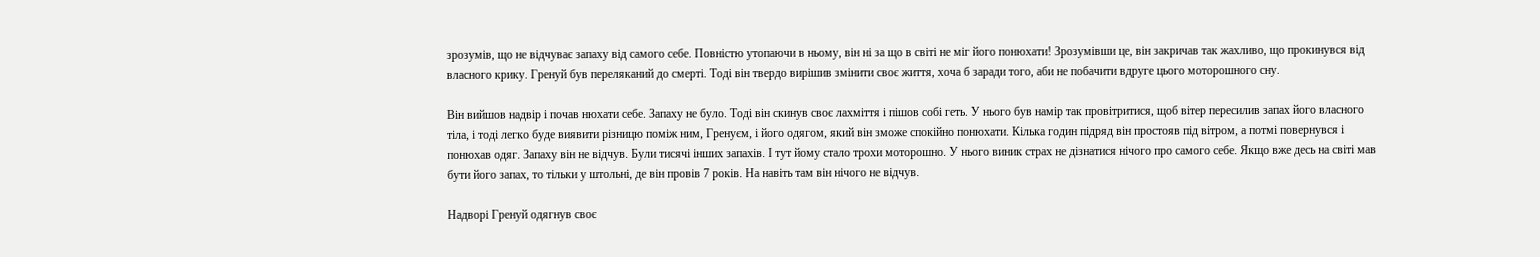зрозумів, що не відчуває запаху від самого себе. Повністю утопаючи в ньому, він ні за що в світі не міг його понюхати! Зрозумівши це, він закричав так жахливо, що прокинувся від власного крику. Гренуй був переляканий до смерті. Тоді він твердо вирішив змінити своє життя, хоча б заради того, аби не побачити вдруге цього моторошного сну.

Він вийшов надвір і почав нюхати себе. Запаху не було. Тоді він скинув своє лахміття і пішов собі геть. У нього був намір так провітритися, щоб вітер пересилив запах його власного тіла, і тоді легко буде виявити різницю поміж ним, Гренуєм, і його одягом, який він зможе спокійно понюхати. Кілька годин підряд він простояв під вітром, а потмі повернувся і понюхав одяг. Запаху він не відчув. Були тисячі інших запахів. І тут йому стало трохи моторошно. У нього виник страх не дізнатися нічого про самого себе. Якщо вже десь на світі мав бути його запах, то тільки у штольні, де він провів 7 років. На навіть там він нічого не відчув.

Надворі Гренуй одягнув своє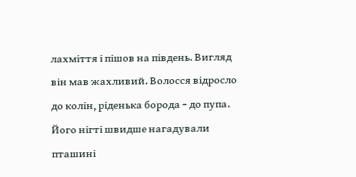лахміття і пішов на південь. Вигляд він мав жахливий. Волосся відросло до колін, ріденька борода − до пупа. Його нігті швидше нагадували пташині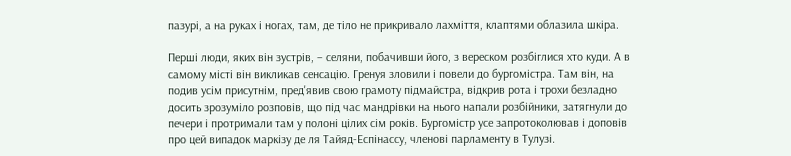пазурі, а на руках і ногах, там, де тіло не прикривало лахміття, клаптями облазила шкіра.

Перші люди, яких він зустрів, − селяни, побачивши його, з вереском розбіглися хто куди. А в самому місті він викликав сенсацію. Гренуя зловили і повели до бургомістра. Там він, на подив усім присутнім, пред'явив свою грамоту підмайстра, відкрив рота і трохи безладно досить зрозуміло розповів, що під час мандрівки на нього напали розбійники, затягнули до печери і протримали там у полоні цілих сім років. Бургомістр усе запротоколював і доповів про цей випадок маркізу де ля Тайяд-Еспінассу, членові парламенту в Тулузі.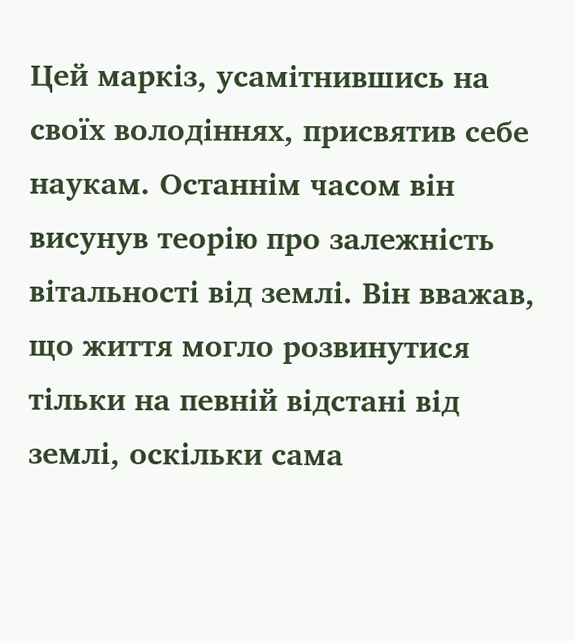Цей маркіз, усамітнившись на своїх володіннях, присвятив себе наукам. Останнім часом він висунув теорію про залежність вітальності від землі. Він вважав, що життя могло розвинутися тільки на певній відстані від землі, оскільки сама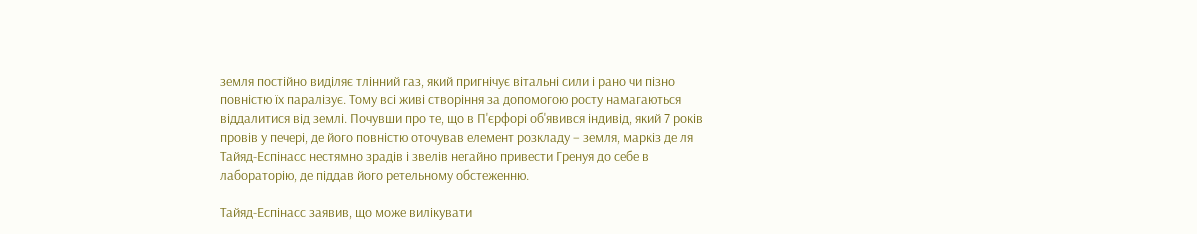земля постійно виділяє тлінний газ, який пригнічує вітальні сили і рано чи пізно повністю їх паралізує. Тому всі живі створіння за допомогою росту намагаються віддалитися від землі. Почувши про те, що в П'єрфорі об'явився індивід, який 7 років провів у печері, де його повністю оточував елемент розкладу − земля, маркіз де ля Тайяд-Еспінасс нестямно зрадів і звелів негайно привести Гренуя до себе в лабораторію, де піддав його ретельному обстеженню.

Тайяд-Еспінасс заявив, що може вилікувати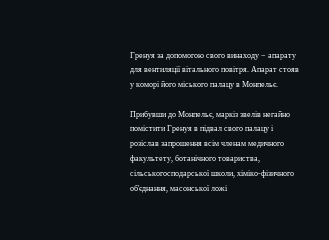Гренуя за допомогою свого винаходу − апарату для вентиляції вітального повітря. Апарат стояв у коморі його міського палацу в Монпельє.

Прибувши до Монпельє, маркіз звелів негайно помістити Гренуя в підвал свого палацу і розіслав запрошення всім членам медичного факультету, ботанічного товариства, сільськогосподарської школи, хіміко-фізичного об'єднання, масонської ложі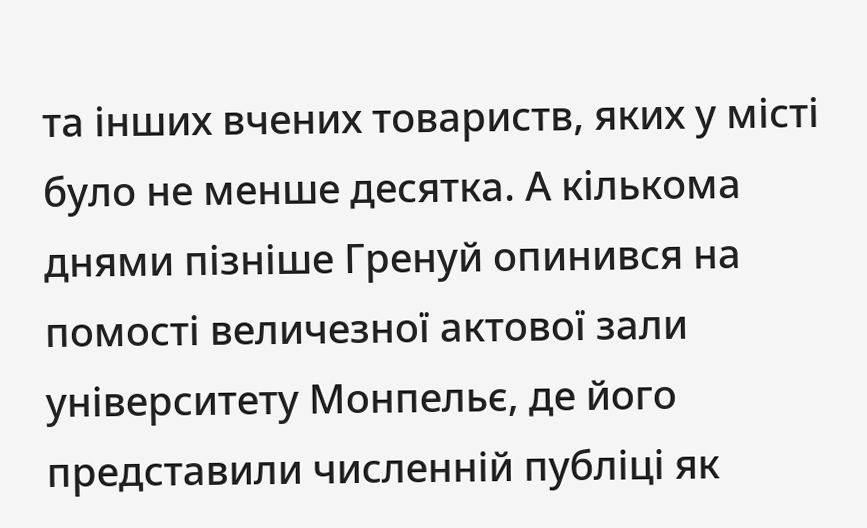та інших вчених товариств, яких у місті було не менше десятка. А кількома днями пізніше Гренуй опинився на помості величезної актової зали університету Монпельє, де його представили численній публіці як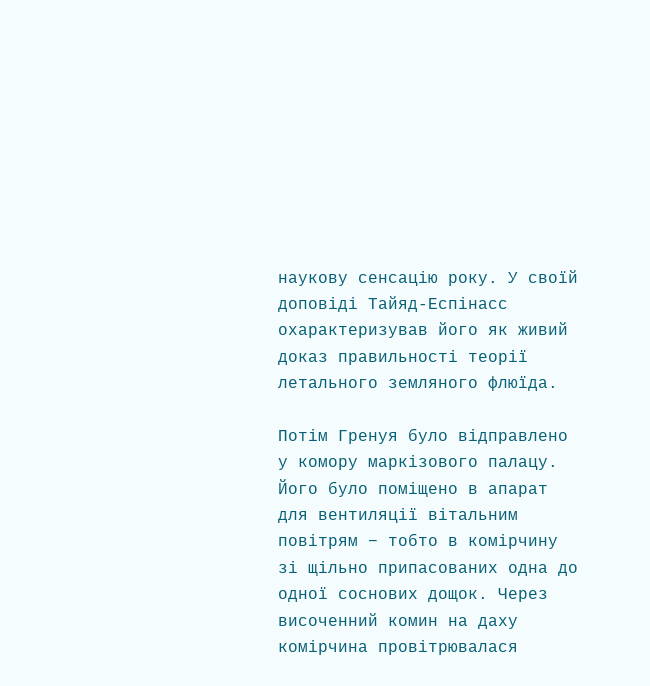наукову сенсацію року. У своїй доповіді Тайяд-Еспінасс охарактеризував його як живий доказ правильності теорії летального земляного флюїда.

Потім Гренуя було відправлено у комору маркізового палацу. Його було поміщено в апарат для вентиляції вітальним повітрям − тобто в комірчину зі щільно припасованих одна до одної соснових дощок. Через височенний комин на даху комірчина провітрювалася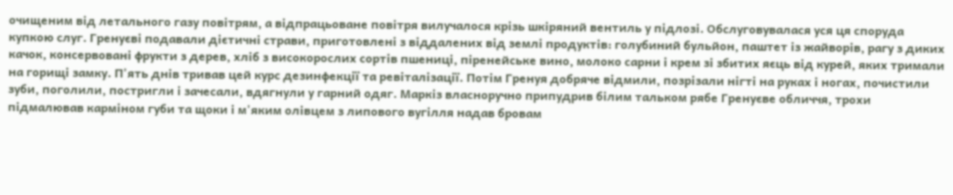очищеним від летального газу повітрям, а відпрацьоване повітря вилучалося крізь шкіряний вентиль у підлозі. Обслуговувалася уся ця споруда купкою слуг. Гренуєві подавали дієтичні страви, приготовлені з віддалених від землі продуктів: голубиний бульйон, паштет із жайворів, рагу з диких качок, консервовані фрукти з дерев, хліб з високорослих сортів пшениці, піренейське вино, молоко сарни і крем зі збитих яєць від курей, яких тримали на горищі замку. П'ять днів тривав цей курс дезинфекції та ревіталізації. Потім Гренуя добряче відмили, позрізали нігті на руках і ногах, почистили зуби, поголили, постригли і зачесали, вдягнули у гарний одяг. Маркіз власноручно припудрив білим тальком рябе Гренуєве обличчя, трохи підмалював карміном губи та щоки і м'яким олівцем з липового вугілля надав бровам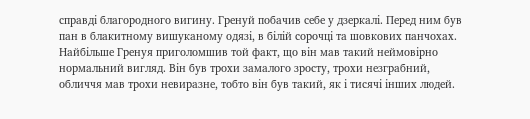справді благородного вигину. Гренуй побачив себе у дзеркалі. Перед ним був пан в блакитному вишуканому одязі, в білій сорочці та шовкових панчохах. Найбільше Гренуя приголомшив той факт, що він мав такий неймовірно нормальний вигляд. Він був трохи замалого зросту, трохи незграбний, обличчя мав трохи невиразне, тобто він був такий, як і тисячі інших людей.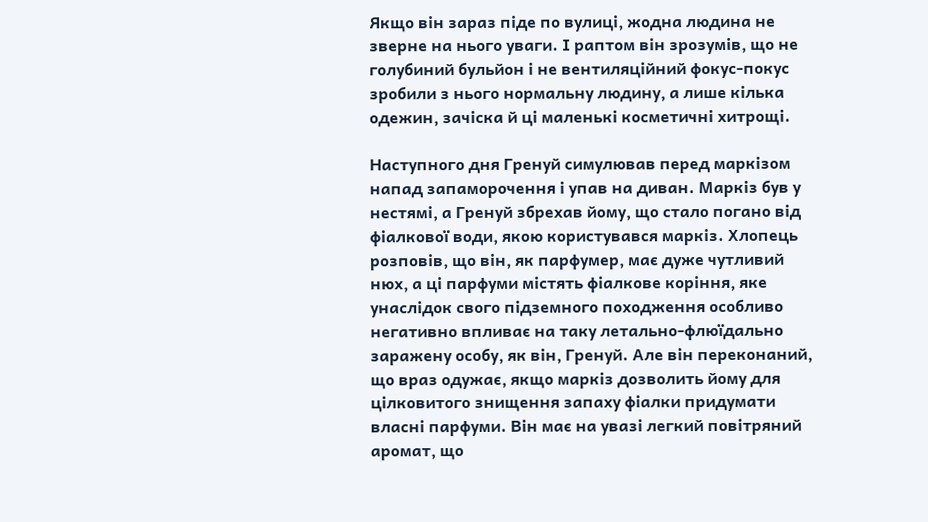Якщо він зараз піде по вулиці, жодна людина не зверне на нього уваги. І раптом він зрозумів, що не голубиний бульйон і не вентиляційний фокус-покус зробили з нього нормальну людину, а лише кілька одежин, зачіска й ці маленькі косметичні хитрощі.

Наступного дня Гренуй симулював перед маркізом напад запаморочення і упав на диван. Маркіз був у нестямі, а Гренуй збрехав йому, що стало погано від фіалкової води, якою користувався маркіз. Хлопець розповів, що він, як парфумер, має дуже чутливий нюх, а ці парфуми містять фіалкове коріння, яке унаслідок свого підземного походження особливо негативно впливає на таку летально-флюїдально заражену особу, як він, Гренуй. Але він переконаний, що враз одужає, якщо маркіз дозволить йому для цілковитого знищення запаху фіалки придумати власні парфуми. Він має на увазі легкий повітряний аромат, що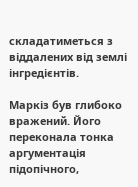складатиметься з віддалених від землі інгредієнтів.

Маркіз був глибоко вражений. Його переконала тонка аргументація підопічного,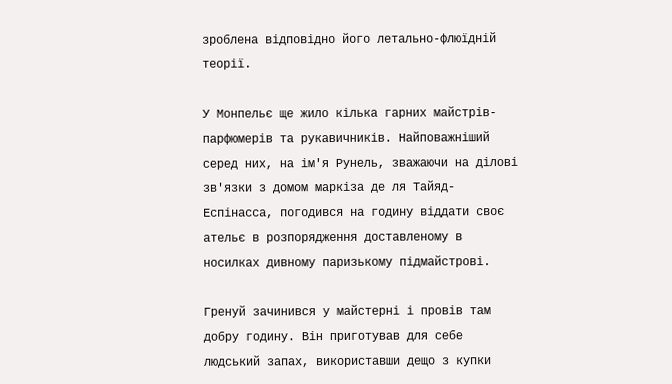зроблена відповідно його летально-флюїдній теорії.

У Монпельє ще жило кілька гарних майстрів-парфюмерів та рукавичників. Найповажніший серед них, на ім'я Рунель, зважаючи на ділові зв'язки з домом маркіза де ля Тайяд-Еспінасса, погодився на годину віддати своє ательє в розпорядження доставленому в носилках дивному паризькому підмайстрові.

Гренуй зачинився у майстерні і провів там добру годину. Він приготував для себе людський запах, використавши дещо з купки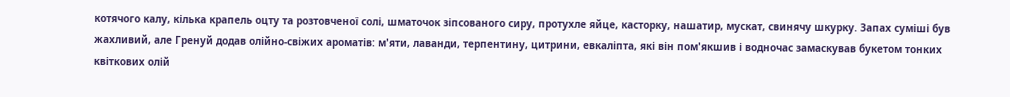котячого калу, кілька крапель оцту та розтовченої солі, шматочок зіпсованого сиру, протухле яйце, касторку, нашатир, мускат, свинячу шкурку. Запах суміші був жахливий, але Гренуй додав олійно-свіжих ароматів: м'яти, лаванди, терпентину, цитрини, евкаліпта, які він пом'якшив і водночас замаскував букетом тонких квіткових олій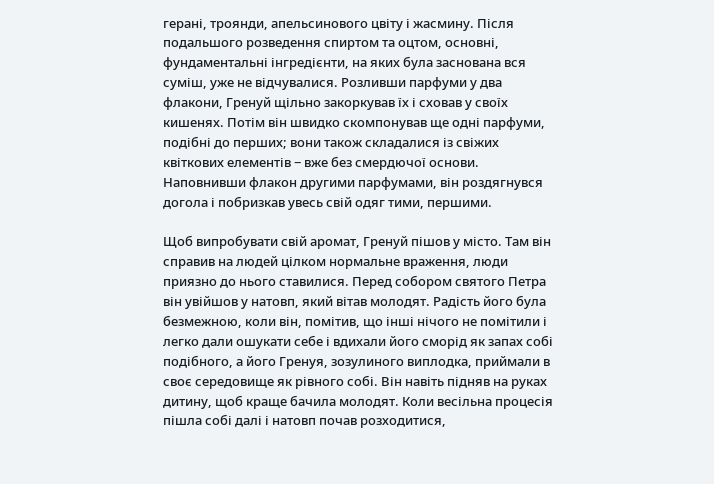герані, троянди, апельсинового цвіту і жасмину. Після подальшого розведення спиртом та оцтом, основні, фундаментальні інгредієнти, на яких була заснована вся суміш, уже не відчувалися. Розливши парфуми у два флакони, Гренуй щільно закоркував їх і сховав у своїх кишенях. Потім він швидко скомпонував ще одні парфуми, подібні до перших; вони також складалися із свіжих квіткових елементів − вже без смердючої основи. Наповнивши флакон другими парфумами, він роздягнувся догола і побризкав увесь свій одяг тими, першими.

Щоб випробувати свій аромат, Гренуй пішов у місто. Там він справив на людей цілком нормальне враження, люди приязно до нього ставилися. Перед собором святого Петра він увійшов у натовп, який вітав молодят. Радість його була безмежною, коли він, помітив, що інші нічого не помітили і легко дали ошукати себе і вдихали його сморід як запах собі подібного, а його Гренуя, зозулиного виплодка, приймали в своє середовище як рівного собі. Він навіть підняв на руках дитину, щоб краще бачила молодят. Коли весільна процесія пішла собі далі і натовп почав розходитися,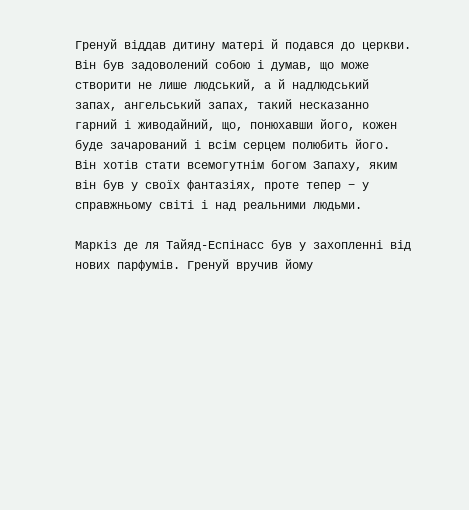Гренуй віддав дитину матері й подався до церкви. Він був задоволений собою і думав, що може створити не лише людський, а й надлюдський запах, ангельський запах, такий несказанно гарний і живодайний, що, понюхавши його, кожен буде зачарований і всім серцем полюбить його. Він хотів стати всемогутнім богом Запаху, яким він був у своїх фантазіях, проте тепер − у справжньому світі і над реальними людьми.

Маркіз де ля Тайяд-Еспінасс був у захопленні від нових парфумів. Гренуй вручив йому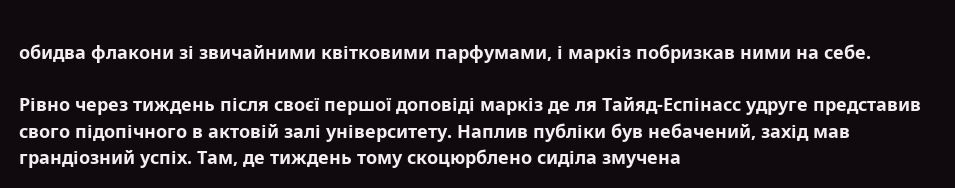обидва флакони зі звичайними квітковими парфумами, і маркіз побризкав ними на себе.

Рівно через тиждень після своєї першої доповіді маркіз де ля Тайяд-Еспінасс удруге представив свого підопічного в актовій залі університету. Наплив публіки був небачений, захід мав грандіозний успіх. Там, де тиждень тому скоцюрблено сиділа змучена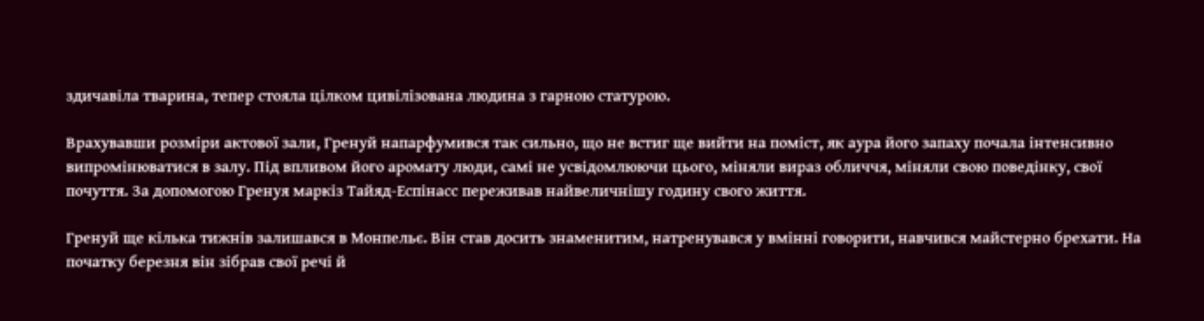здичавіла тварина, тепер стояла цілком цивілізована людина з гарною статурою.

Врахувавши розміри актової зали, Гренуй напарфумився так сильно, що не встиг ще вийти на поміст, як аура його запаху почала інтенсивно випромінюватися в залу. Під впливом його аромату люди, самі не усвідомлюючи цього, міняли вираз обличчя, міняли свою поведінку, свої почуття. За допомогою Гренуя маркіз Тайяд-Еспінасс переживав найвеличнішу годину свого життя.

Гренуй ще кілька тижнів залишався в Монпельє. Він став досить знаменитим, натренувався у вмінні говорити, навчився майстерно брехати. На початку березня він зібрав свої речі й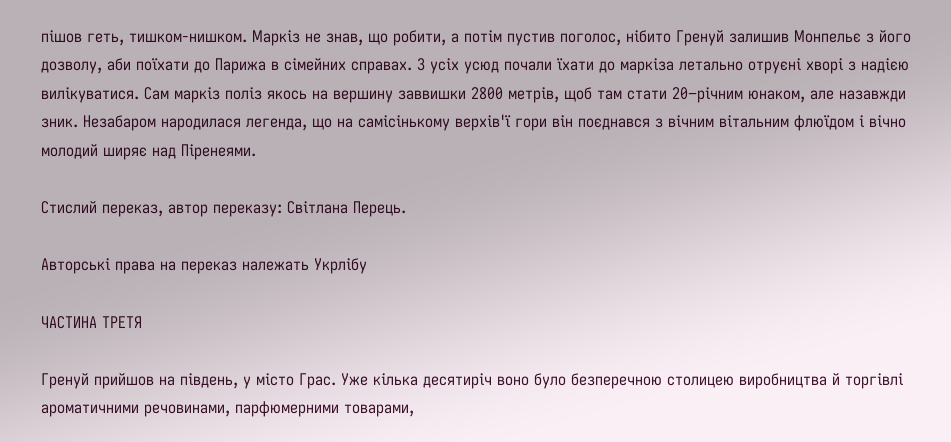пішов геть, тишком-нишком. Маркіз не знав, що робити, а потім пустив поголос, нібито Гренуй залишив Монпельє з його дозволу, аби поїхати до Парижа в сімейних справах. З усіх усюд почали їхати до маркіза летально отруєні хворі з надією вилікуватися. Сам маркіз поліз якось на вершину заввишки 2800 метрів, щоб там стати 20−річним юнаком, але назавжди зник. Незабаром народилася легенда, що на самісінькому верхів'ї гори він поєднався з вічним вітальним флюїдом і вічно молодий ширяє над Піренеями.

Стислий переказ, автор переказу: Світлана Перець.

Авторські права на переказ належать Укрлібу

ЧАСТИНА ТРЕТЯ

Гренуй прийшов на південь, у місто Грас. Уже кілька десятиріч воно було безперечною столицею виробництва й торгівлі ароматичними речовинами, парфюмерними товарами,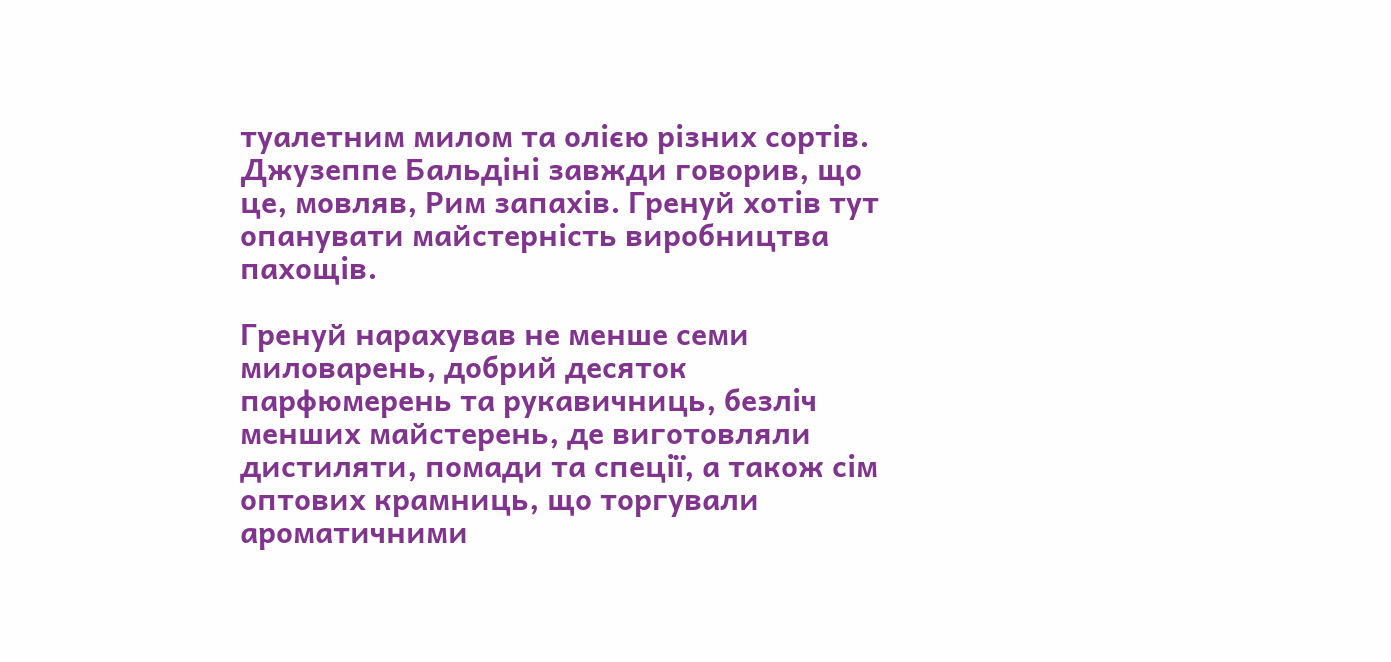туалетним милом та олією різних сортів. Джузеппе Бальдіні завжди говорив, що це, мовляв, Рим запахів. Гренуй хотів тут опанувати майстерність виробництва пахощів.

Гренуй нарахував не менше семи миловарень, добрий десяток парфюмерень та рукавичниць, безліч менших майстерень, де виготовляли дистиляти, помади та спеції, а також сім оптових крамниць, що торгували ароматичними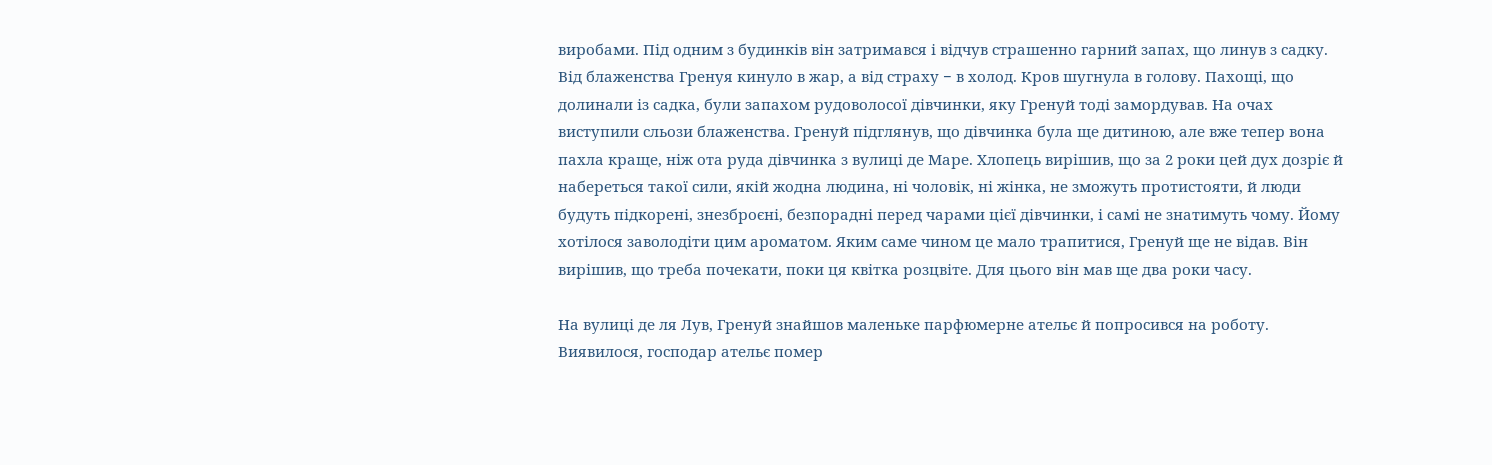виробами. Під одним з будинків він затримався і відчув страшенно гарний запах, що линув з садку. Від блаженства Гренуя кинуло в жар, а від страху − в холод. Кров шугнула в голову. Пахощі, що долинали із садка, були запахом рудоволосої дівчинки, яку Гренуй тоді замордував. На очах виступили сльози блаженства. Гренуй підглянув, що дівчинка була ще дитиною, але вже тепер вона пахла краще, ніж ота руда дівчинка з вулиці де Маре. Хлопець вирішив, що за 2 роки цей дух дозріє й набереться такої сили, якій жодна людина, ні чоловік, ні жінка, не зможуть протистояти, й люди будуть підкорені, знезброєні, безпорадні перед чарами цієї дівчинки, і самі не знатимуть чому. Йому хотілося заволодіти цим ароматом. Яким саме чином це мало трапитися, Гренуй ще не відав. Він вирішив, що треба почекати, поки ця квітка розцвіте. Для цього він мав ще два роки часу.

На вулиці де ля Лув, Гренуй знайшов маленьке парфюмерне ательє й попросився на роботу. Виявилося, господар ательє помер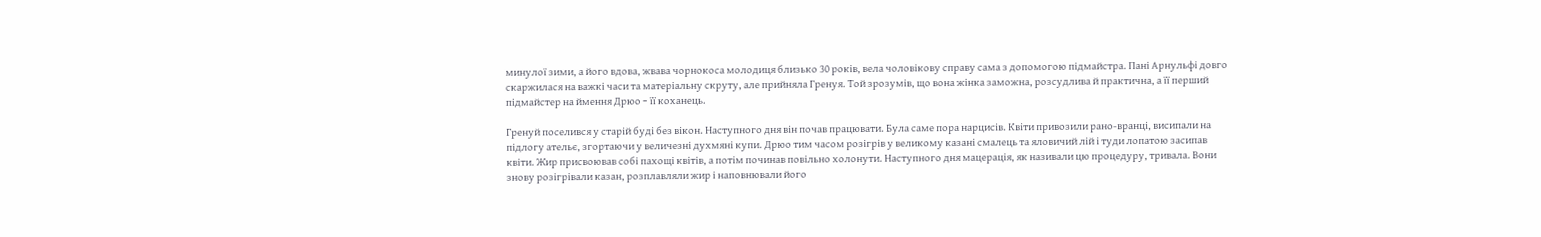минулої зими, а його вдова, жвава чорнокоса молодиця близько 30 років, вела чоловікову справу сама з допомогою підмайстра. Пані Арнульфі довго скаржилася на важкі часи та матеріальну скруту, але прийняла Гренуя. Той зрозумів, що вона жінка заможна, розсудлива й практична, а її перший підмайстер на ймення Дрюо − її коханець.

Гренуй поселився у старій буді без вікон. Наступного дня він почав працювати. Була саме пора нарцисів. Квіти привозили рано-вранці, висипали на підлогу ательє, згортаючи у величезні духмяні купи. Дрюо тим часом розігрів у великому казані смалець та яловичий лій і туди лопатою засипав квіти. Жир присвоював собі пахощі квітів, а потім починав повільно холонути. Наступного дня мацерація, як називали цю процедуру, тривала. Вони знову розігрівали казан, розплавляли жир і наповнювали його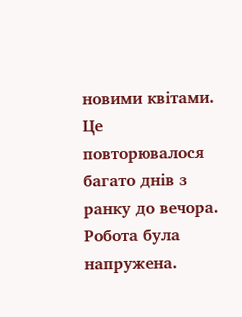новими квітами. Це повторювалося багато днів з ранку до вечора. Робота була напружена.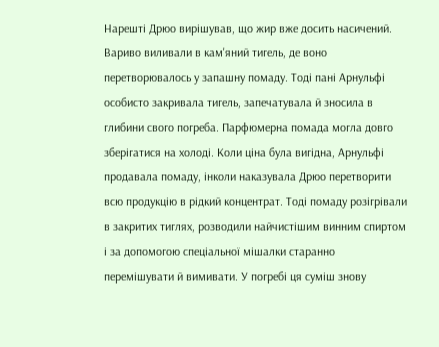Нарешті Дрюо вирішував, що жир вже досить насичений. Вариво виливали в кам'яний тигель, де воно перетворювалось у запашну помаду. Тоді пані Арнульфі особисто закривала тигель, запечатувала й зносила в глибини свого погреба. Парфюмерна помада могла довго зберігатися на холоді. Коли ціна була вигідна, Арнульфі продавала помаду, інколи наказувала Дрюо перетворити всю продукцію в рідкий концентрат. Тоді помаду розігрівали в закритих тиглях, розводили найчистішим винним спиртом і за допомогою спеціальної мішалки старанно перемішувати й вимивати. У погребі ця суміш знову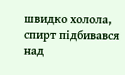швидко холола, спирт підбивався над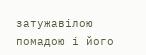затужавілою помадою і його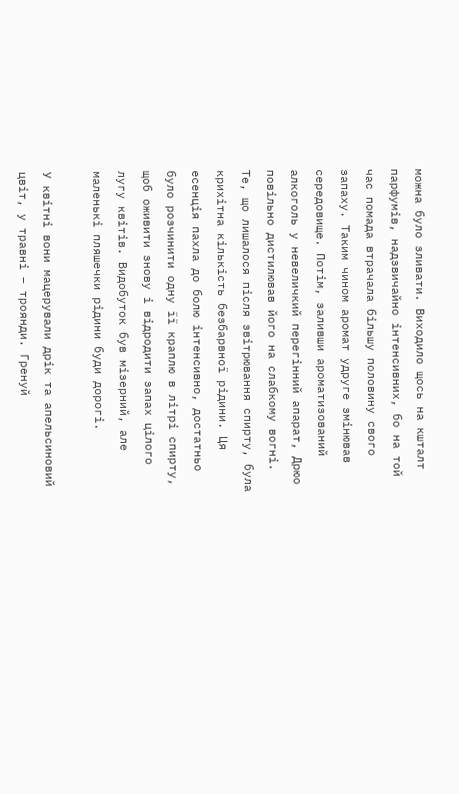можна було зливати. Виходило щось на кшталт парфумів, надзвичайно інтенсивних, бо на той час помада втрачала більшу половину свого запаху. Таким чином аромат удруге змінював середовище. Потім, заливши ароматизований алкоголь у невеличкий перегінний апарат, Дрюо повільно дистилював його на слабкому вогні. Те, що лишалося після звітрювання спирту, була крихітна кількість безбарвної рідини. Ця есенція пахла до болю інтенсивно, достатньо було розчинити одну її краплю в літрі спирту, щоб оживити знову і відродити запах цілого лугу квітів. Видобуток був мізерний, але маленькі пляшечки рідини буди дорогі.

У квітні вони мацерували дрік та апельсиновий цвіт, у травні − троянди. Гренуй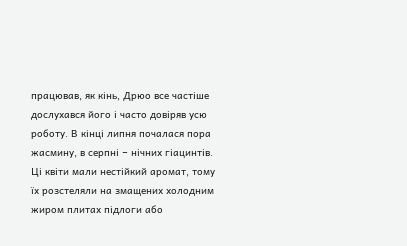працював, як кінь, Дрюо все частіше дослухався його і часто довіряв усю роботу. В кінці липня почалася пора жасмину, в серпні − нічних гіацинтів. Ці квіти мали нестійкий аромат, тому їх розстеляли на змащених холодним жиром плитах підлоги або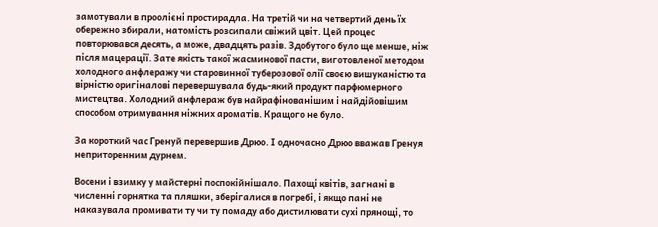замотували в проолієні простирадла. На третій чи на четвертий день їх обережно збирали, натомість розсипали свіжий цвіт. Цей процес повторювався десять, а може, двадцять разів. Здобутого було ще менше, ніж після мацерації. Зате якість такої жасминової пасти, виготовленої методом холодного анфлеражу чи старовинної туберозової олії своєю вишуканістю та вірністю оригіналові перевершувала будь-який продукт парфюмерного мистецтва. Холодний анфлераж був найрафінованішим і найдійовішим способом отримування ніжних ароматів. Кращого не було.

За короткий час Гренуй перевершив Дрюо. І одночасно Дрюо вважав Гренуя неприторенним дурнем.

Восени і взимку у майстерні поспокійнішало. Пахощі квітів, загнані в численні горнятка та пляшки, зберігалися в погребі, і якщо пані не наказувала промивати ту чи ту помаду або дистилювати сухі прянощі, то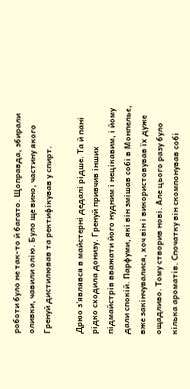роботи було не так-то й багато. Щоправда, збирали оливки, чавили олію. Було ще вино, частину якого Гренуй дистилював та ректифікував у спирт.

Дрюо з'являвся в майстерні дедалі рідше. Та й пані рідко сходила донизу. Гренуй привчив інших підмайстрів вважати його нудним і нецікавим, і йому дали спокій. Парфуми, які він змішав собі в Монпельє, вже закінчувалися, хоч він і використовував їх дуже ощадливо. Тому створив нові. Але цього разу було кілька ароматів. Спочатку він скомпонував собі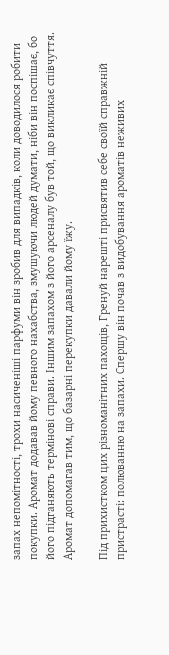запах непомітності, трохи насиченіші парфуми він зробив для випадків, коли доводилося робити покупки. Аромат додавав йому певного нахабства, змушуючи людей думати, ніби він поспішає, бо його підганяють термінові справи. Іншим запахом з його арсеналу був той, що викликає співчуття. Аромат допомагав тим, що базарні перекупки давали йому їжу.

Під прихистком цих різноманітних пахощів, Гренуй нарешті присвятив себе своїй справжній пристрасті: полюванню на запахи. Спершу він почав з видобування ароматів неживих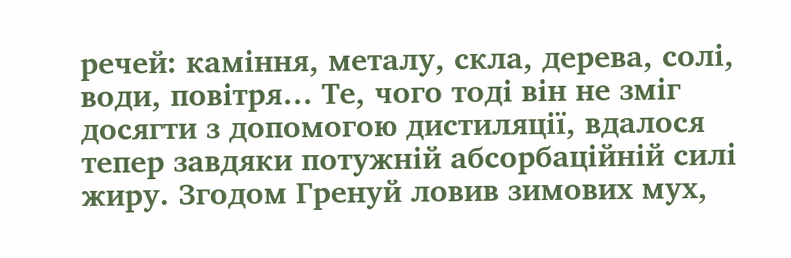речей: каміння, металу, скла, дерева, солі, води, повітря… Те, чого тоді він не зміг досягти з допомогою дистиляції, вдалося тепер завдяки потужній абсорбаційній силі жиру. Згодом Гренуй ловив зимових мух,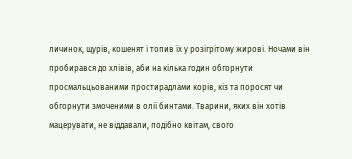личинок, щурів, кошенят і топив їх у розігрітому жирові. Ночами він пробирався до хлівів, аби на кілька годин обгорнути просмальцьованими простирадлами корів, кіз та поросят чи обгорнути змоченими в олії бинтами. Тварини, яких він хотів мацерувати, не віддавали, подібно квітам, свого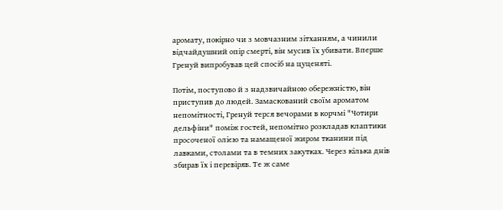аромату, покірно чи з мовчазним зітханням, а чинили відчайдушний опір смерті, він мусив їх убивати. Вперше Гренуй випробував цей спосіб на цуценяті.

Потім, поступово й з надзвичайною обережністю, він приступив до людей. Замаскований своїм ароматом непомітності, Гренуй терся вечорами в корчмі "Чотири дельфіни" поміж гостей, непомітно розкладав клаптики просоченої олією та намащеної жиром тканини під лавками, столами та в темних закутках. Через кілька днів збирав їх і перевіряв. Те ж саме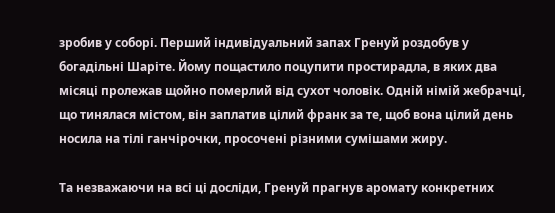зробив у соборі. Перший індивідуальний запах Гренуй роздобув у богадільні Шаріте. Йому пощастило поцупити простирадла, в яких два місяці пролежав щойно померлий від сухот чоловік. Одній німій жебрачці, що тинялася містом, він заплатив цілий франк за те, щоб вона цілий день носила на тілі ганчірочки, просочені різними сумішами жиру.

Та незважаючи на всі ці досліди, Гренуй прагнув аромату конкретних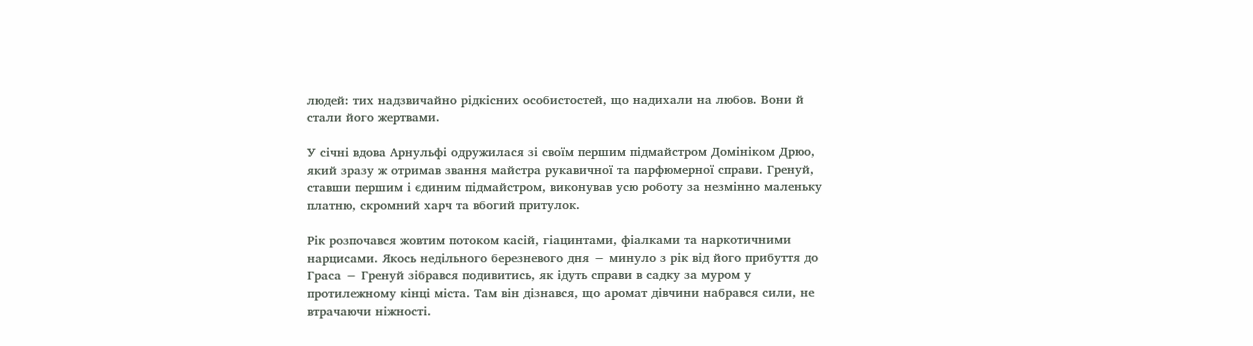людей: тих надзвичайно рідкісних особистостей, що надихали на любов. Вони й стали його жертвами.

У січні вдова Арнульфі одружилася зі своїм першим підмайстром Домініком Дрюо, який зразу ж отримав звання майстра рукавичної та парфюмерної справи. Гренуй, ставши першим і єдиним підмайстром, виконував усю роботу за незмінно маленьку платню, скромний харч та вбогий притулок.

Рік розпочався жовтим потоком касій, гіацинтами, фіалками та наркотичними нарцисами. Якось недільного березневого дня − минуло з рік від його прибуття до Граса − Гренуй зібрався подивитись, як ідуть справи в садку за муром у протилежному кінці міста. Там він дізнався, що аромат дівчини набрався сили, не втрачаючи ніжності.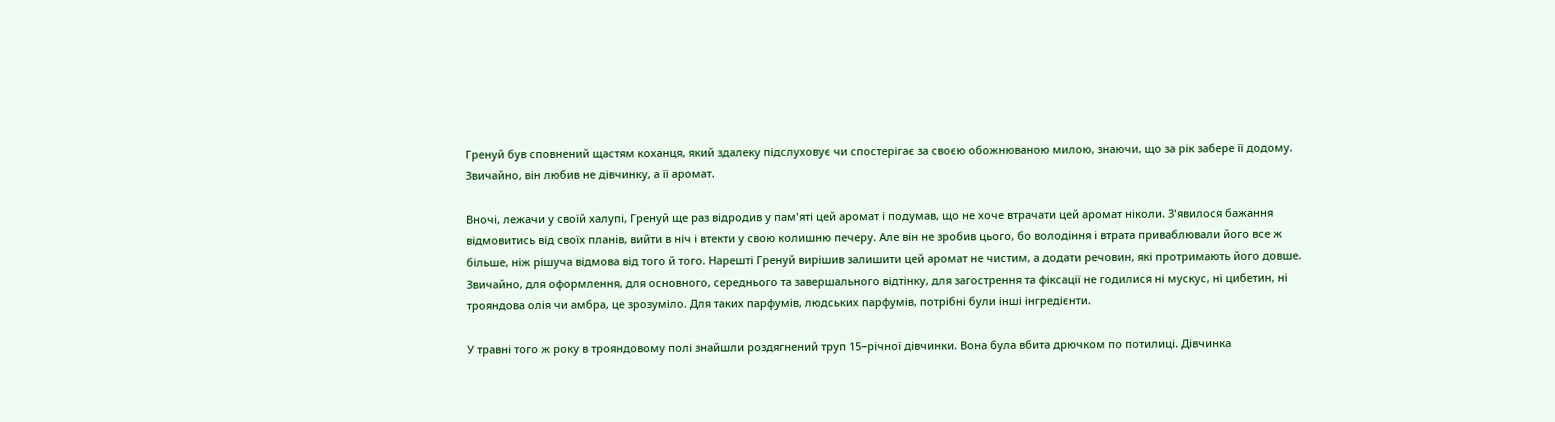Гренуй був сповнений щастям коханця, який здалеку підслуховує чи спостерігає за своєю обожнюваною милою, знаючи, що за рік забере її додому. Звичайно, він любив не дівчинку, а її аромат.

Вночі, лежачи у своїй халупі, Гренуй ще раз відродив у пам'яті цей аромат і подумав, що не хоче втрачати цей аромат ніколи. З'явилося бажання відмовитись від своїх планів, вийти в ніч і втекти у свою колишню печеру. Але він не зробив цього, бо володіння і втрата приваблювали його все ж більше, ніж рішуча відмова від того й того. Нарешті Гренуй вирішив залишити цей аромат не чистим, а додати речовин, які протримають його довше. Звичайно, для оформлення, для основного, середнього та завершального відтінку, для загострення та фіксації не годилися ні мускус, ні цибетин, ні трояндова олія чи амбра, це зрозуміло. Для таких парфумів, людських парфумів, потрібні були інші інгредієнти.

У травні того ж року в трояндовому полі знайшли роздягнений труп 15−річної дівчинки. Вона була вбита дрючком по потилиці. Дівчинка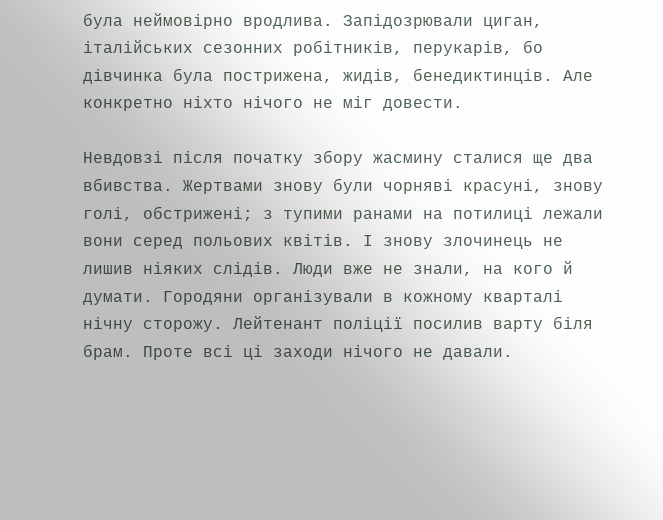була неймовірно вродлива. Запідозрювали циган, італійських сезонних робітників, перукарів, бо дівчинка була пострижена, жидів, бенедиктинців. Але конкретно ніхто нічого не міг довести.

Невдовзі після початку збору жасмину сталися ще два вбивства. Жертвами знову були чорняві красуні, знову голі, обстрижені; з тупими ранами на потилиці лежали вони серед польових квітів. І знову злочинець не лишив ніяких слідів. Люди вже не знали, на кого й думати. Городяни організували в кожному кварталі нічну сторожу. Лейтенант поліції посилив варту біля брам. Проте всі ці заходи нічого не давали.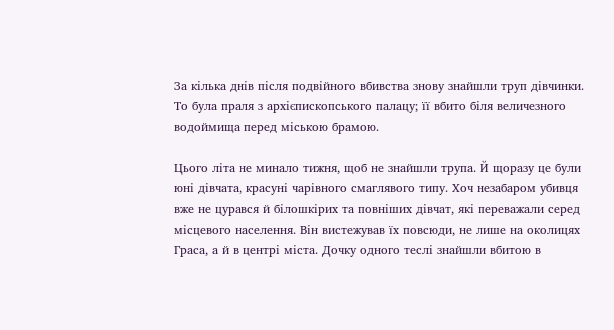За кілька днів після подвійного вбивства знову знайшли труп дівчинки. То була праля з архієпископського палацу; її вбито біля величезного водоймища перед міською брамою.

Цього літа не минало тижня, щоб не знайшли трупа. Й щоразу це були юні дівчата, красуні чарівного смаглявого типу. Хоч незабаром убивця вже не цурався й білошкірих та повніших дівчат, які переважали серед місцевого населення. Він вистежував їх повсюди, не лише на околицях Граса, а й в центрі міста. Дочку одного теслі знайшли вбитою в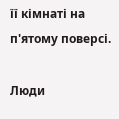її кімнаті на п'ятому поверсі.

Люди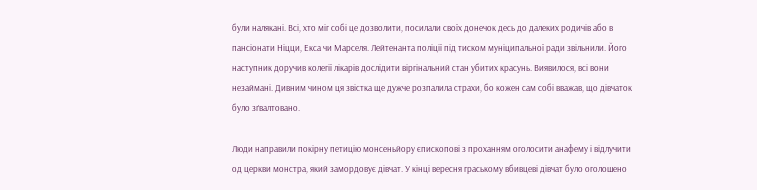були налякані. Всі, хто міг собі це дозволити, посилали своїх донечок десь до далеких родичів або в пансіонати Ніцци, Екса чи Марселя. Лейтенанта поліції під тиском муніципальної ради звільнили. Його наступник доручив колегії лікарів дослідити віргінальний стан убитих красунь. Виявилося, всі вони незаймані. Дивним чином ця звістка ще дужче розпалила страхи, бо кожен сам собі вважав, що дівчаток було зґвалтовано.

Люди направили покірну петицію монсеньйору єпископові з проханням оголосити анафему і відлучити од церкви монстра, який замордовує дівчат. У кінці вересня граському вбивцеві дівчат було оголошено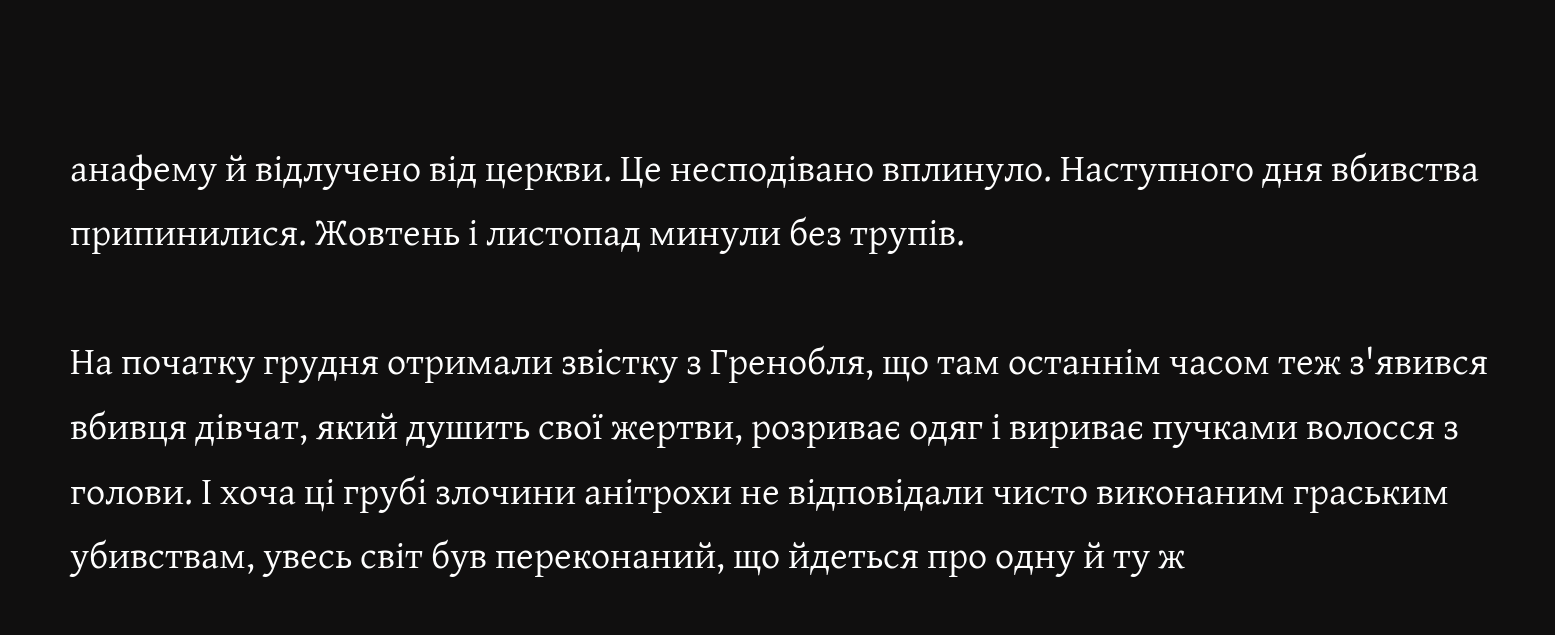анафему й відлучено від церкви. Це несподівано вплинуло. Наступного дня вбивства припинилися. Жовтень і листопад минули без трупів.

На початку грудня отримали звістку з Гренобля, що там останнім часом теж з'явився вбивця дівчат, який душить свої жертви, розриває одяг і вириває пучками волосся з голови. І хоча ці грубі злочини анітрохи не відповідали чисто виконаним граським убивствам, увесь світ був переконаний, що йдеться про одну й ту ж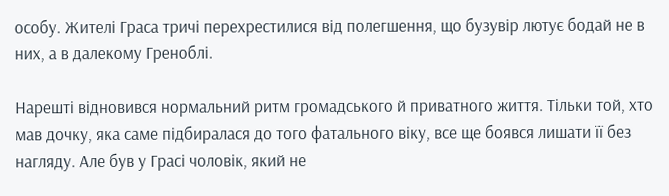особу. Жителі Граса тричі перехрестилися від полегшення, що бузувір лютує бодай не в них, а в далекому Греноблі.

Нарешті відновився нормальний ритм громадського й приватного життя. Тільки той, хто мав дочку, яка саме підбиралася до того фатального віку, все ще боявся лишати її без нагляду. Але був у Грасі чоловік, який не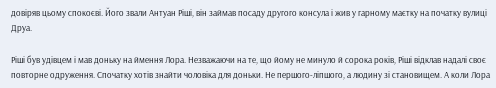довіряв цьому спокоєві. Його звали Антуан Ріші, він займав посаду другого консула і жив у гарному маєтку на початку вулиці Друа.

Ріші був удівцем і мав доньку на ймення Лора. Незважаючи на те, що йому не минуло й сорока років, Ріші відклав надалі своє повторне одруження. Спочатку хотів знайти чоловіка для доньки. Не першого-ліпшого, а людину зі становищем. А коли Лора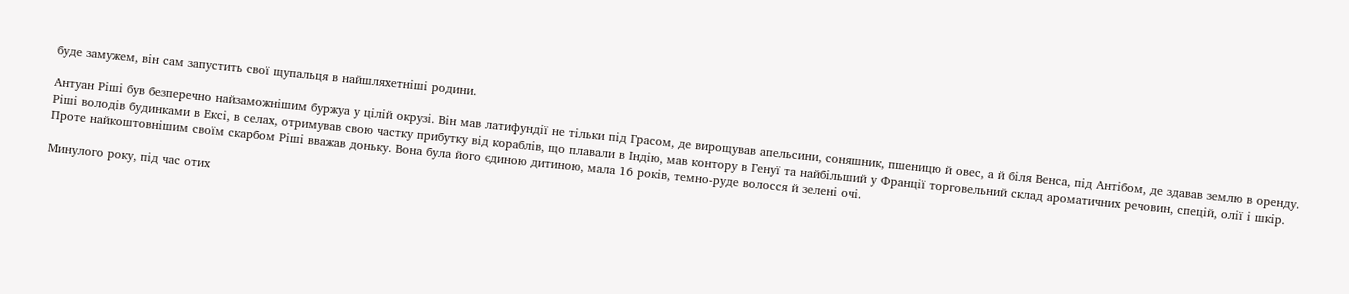буде замужем, він сам запустить свої щупальця в найшляхетніші родини.

Антуан Ріші був безперечно найзаможнішим буржуа у цілій окрузі. Він мав латифундії не тільки під Грасом, де вирощував апельсини, соняшник, пшеницю й овес, а й біля Венса, під Антібом, де здавав землю в оренду. Ріші володів будинками в Ексі, в селах, отримував свою частку прибутку від кораблів, що плавали в Індію, мав контору в Генуї та найбільший у Франції торговельний склад ароматичних речовин, спецій, олії і шкір. Проте найкоштовнішим своїм скарбом Ріші вважав доньку. Вона була його єдиною дитиною, мала 16 років, темно-руде волосся й зелені очі.

Минулого року, під час отих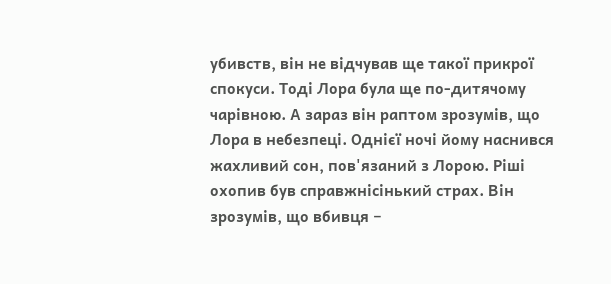убивств, він не відчував ще такої прикрої спокуси. Тоді Лора була ще по-дитячому чарівною. А зараз він раптом зрозумів, що Лора в небезпеці. Однієї ночі йому наснився жахливий сон, пов'язаний з Лорою. Ріші охопив був справжнісінький страх. Він зрозумів, що вбивця −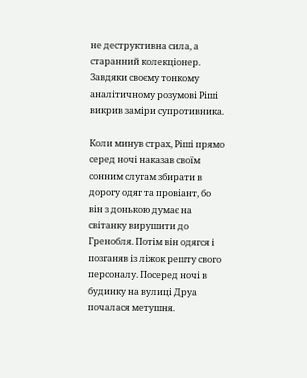не деструктивна сила, а старанний колекціонер. Завдяки своєму тонкому аналітичному розумові Ріші викрив заміри супротивника.

Коли минув страх, Ріші прямо серед ночі наказав своїм сонним слугам збирати в дорогу одяг та провіант, бо він з донькою думає на світанку вирушити до Гренобля. Потім він одягся і позганяв із ліжок решту свого персоналу. Посеред ночі в будинку на вулиці Друа почалася метушня.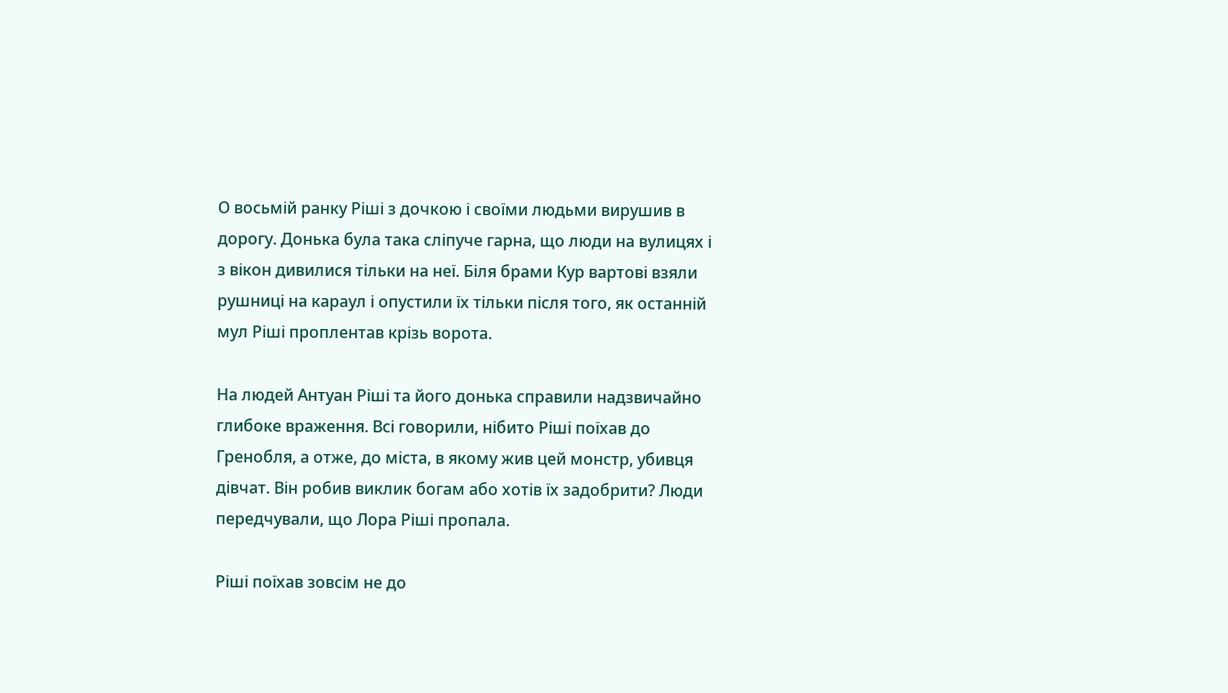О восьмій ранку Ріші з дочкою і своїми людьми вирушив в дорогу. Донька була така сліпуче гарна, що люди на вулицях і з вікон дивилися тільки на неї. Біля брами Кур вартові взяли рушниці на караул і опустили їх тільки після того, як останній мул Ріші проплентав крізь ворота.

На людей Антуан Ріші та його донька справили надзвичайно глибоке враження. Всі говорили, нібито Ріші поїхав до Гренобля, а отже, до міста, в якому жив цей монстр, убивця дівчат. Він робив виклик богам або хотів їх задобрити? Люди передчували, що Лора Ріші пропала.

Ріші поїхав зовсім не до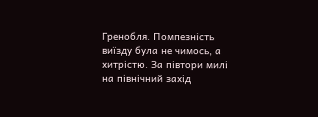Гренобля. Помпезність виїзду була не чимось, а хитрістю. За півтори милі на північний захід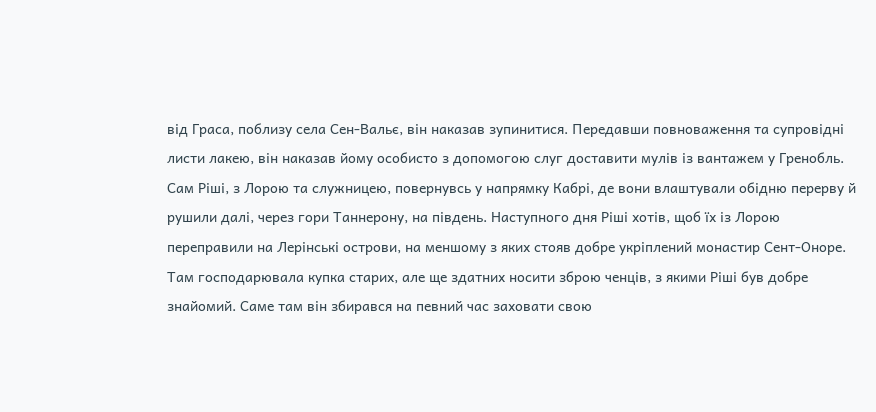від Граса, поблизу села Сен-Вальє, він наказав зупинитися. Передавши повноваження та супровідні листи лакею, він наказав йому особисто з допомогою слуг доставити мулів із вантажем у Гренобль. Сам Ріші, з Лорою та служницею, повернувсь у напрямку Кабрі, де вони влаштували обідню перерву й рушили далі, через гори Таннерону, на південь. Наступного дня Ріші хотів, щоб їх із Лорою переправили на Лерінські острови, на меншому з яких стояв добре укріплений монастир Сент-Оноре. Там господарювала купка старих, але ще здатних носити зброю ченців, з якими Ріші був добре знайомий. Саме там він збирався на певний час заховати свою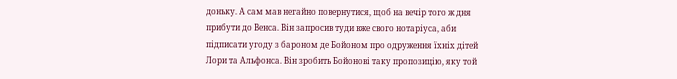доньку. А сам мав негайно повернутися, щоб на вечір того ж дня прибути до Венса. Він запросив туди вже свого нотаріуса, аби підписати угоду з бароном де Бойоном про одруження їхніх дітей Лори та Альфонса. Він зробить Бойонові таку пропозицію, яку той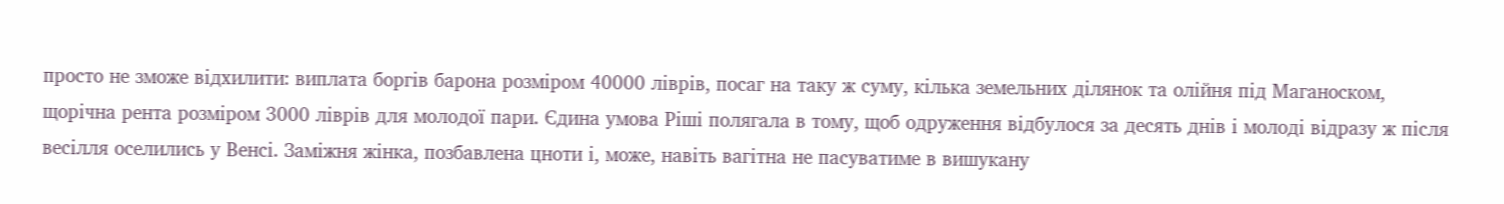просто не зможе відхилити: виплата боргів барона розміром 40000 ліврів, посаг на таку ж суму, кілька земельних ділянок та олійня під Маганоском, щорічна рента розміром 3000 ліврів для молодої пари. Єдина умова Ріші полягала в тому, щоб одруження відбулося за десять днів і молоді відразу ж після весілля оселились у Венсі. Заміжня жінка, позбавлена цноти і, може, навіть вагітна не пасуватиме в вишукану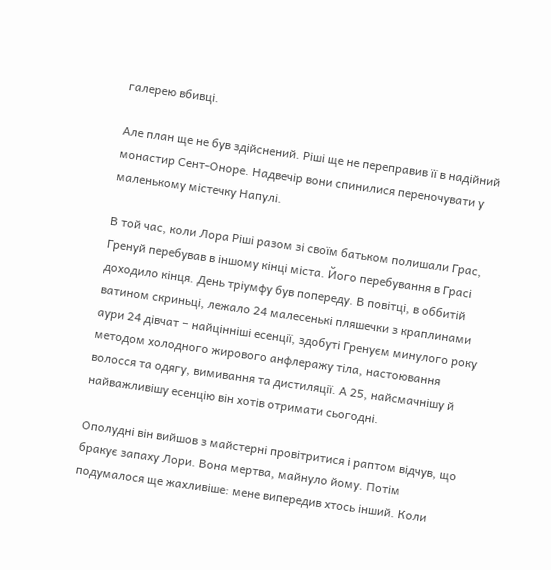галерею вбивці.

Але план ще не був здійснений. Ріші ще не переправив її в надійний монастир Сент-Оноре. Надвечір вони спинилися переночувати у маленькому містечку Напулі.

В той час, коли Лора Ріші разом зі своїм батьком полишали Грас, Гренуй перебував в іншому кінці міста. Його перебування в Грасі доходило кінця. День тріумфу був попереду. В повітці, в оббитій ватином скриньці, лежало 24 малесенькі пляшечки з краплинами аури 24 дівчат − найцінніші есенції, здобуті Гренуєм минулого року методом холодного жирового анфлеражу тіла, настоювання волосся та одягу, вимивання та дистиляції. А 25, найсмачнішу й найважливішу есенцію він хотів отримати сьогодні.

Ополудні він вийшов з майстерні провітритися і раптом відчув, що бракує запаху Лори. Вона мертва, майнуло йому. Потім подумалося ще жахливіше: мене випередив хтось інший. Коли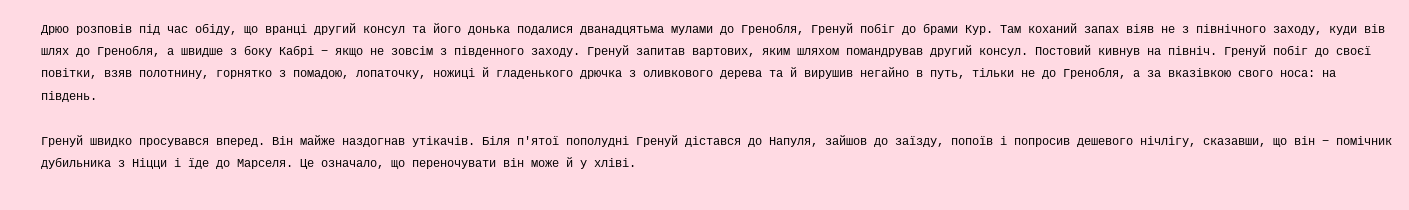Дрюо розповів під час обіду, що вранці другий консул та його донька подалися дванадцятьма мулами до Гренобля, Гренуй побіг до брами Кур. Там коханий запах віяв не з північного заходу, куди вів шлях до Гренобля, а швидше з боку Кабрі − якщо не зовсім з південного заходу. Гренуй запитав вартових, яким шляхом помандрував другий консул. Постовий кивнув на північ. Гренуй побіг до своєї повітки, взяв полотнину, горнятко з помадою, лопаточку, ножиці й гладенького дрючка з оливкового дерева та й вирушив негайно в путь, тільки не до Гренобля, а за вказівкою свого носа: на південь.

Гренуй швидко просувався вперед. Він майже наздогнав утікачів. Біля п'ятої пополудні Гренуй дістався до Напуля, зайшов до заїзду, попоїв і попросив дешевого нічлігу, сказавши, що він − помічник дубильника з Ніцци і їде до Марселя. Це означало, що переночувати він може й у хліві.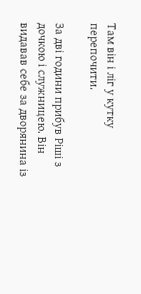Там він і ліг у кутку перепочити.

За дві години прибув Ріші з дочкою і служницею. Він видавав себе за дворянина із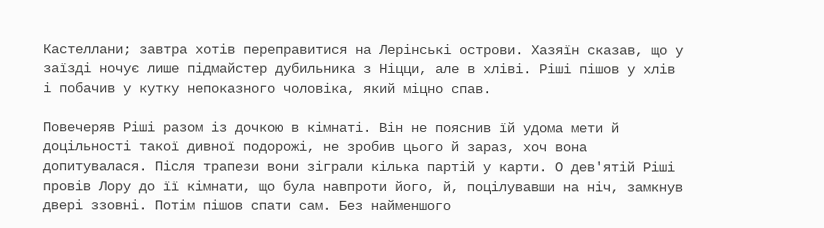Кастеллани; завтра хотів переправитися на Лерінські острови. Хазяїн сказав, що у заїзді ночує лише підмайстер дубильника з Ніцци, але в хліві. Ріші пішов у хлів і побачив у кутку непоказного чоловіка, який міцно спав.

Повечеряв Ріші разом із дочкою в кімнаті. Він не пояснив їй удома мети й доцільності такої дивної подорожі, не зробив цього й зараз, хоч вона допитувалася. Після трапези вони зіграли кілька партій у карти. О дев'ятій Ріші провів Лору до її кімнати, що була навпроти його, й, поцілувавши на ніч, замкнув двері ззовні. Потім пішов спати сам. Без найменшого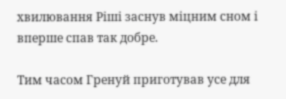хвилювання Ріші заснув міцним сном і вперше спав так добре.

Тим часом Гренуй приготував усе для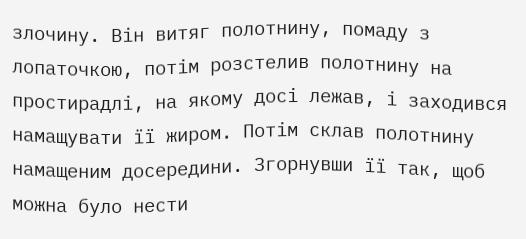злочину. Він витяг полотнину, помаду з лопаточкою, потім розстелив полотнину на простирадлі, на якому досі лежав, і заходився намащувати її жиром. Потім склав полотнину намащеним досередини. Згорнувши її так, щоб можна було нести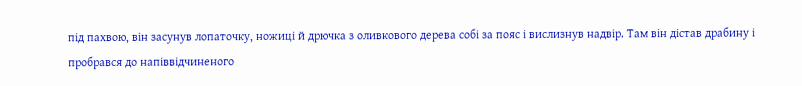під пахвою, він засунув лопаточку, ножиці й дрючка з оливкового дерева собі за пояс і вислизнув надвір. Там він дістав драбину і пробрався до напіввідчиненого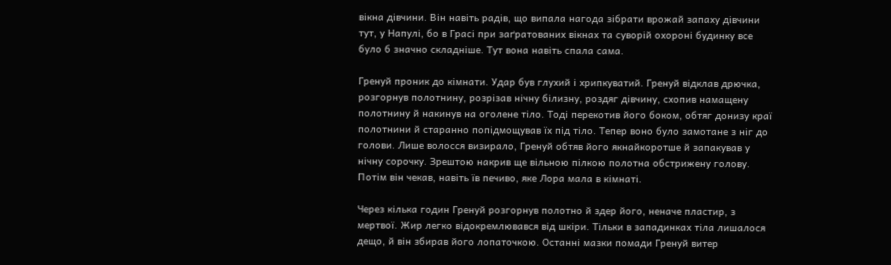вікна дівчини. Він навіть радів, що випала нагода зібрати врожай запаху дівчини тут, у Напулі, бо в Грасі при заґратованих вікнах та суворій охороні будинку все було б значно складніше. Тут вона навіть спала сама.

Гренуй проник до кімнати. Удар був глухий і хрипкуватий. Гренуй відклав дрючка, розгорнув полотнину, розрізав нічну білизну, роздяг дівчину, схопив намащену полотнину й накинув на оголене тіло. Тоді перекотив його боком, обтяг донизу краї полотнини й старанно попідмощував їх під тіло. Тепер воно було замотане з ніг до голови. Лише волосся визирало, Гренуй обтяв його якнайкоротше й запакував у нічну сорочку. Зрештою накрив ще вільною пілкою полотна обстрижену голову. Потім він чекав, навіть їв печиво, яке Лора мала в кімнаті.

Через кілька годин Гренуй розгорнув полотно й здер його, неначе пластир, з мертвої. Жир легко відокремлювався від шкіри. Тільки в западинках тіла лишалося дещо, й він збирав його лопаточкою. Останні мазки помади Гренуй витер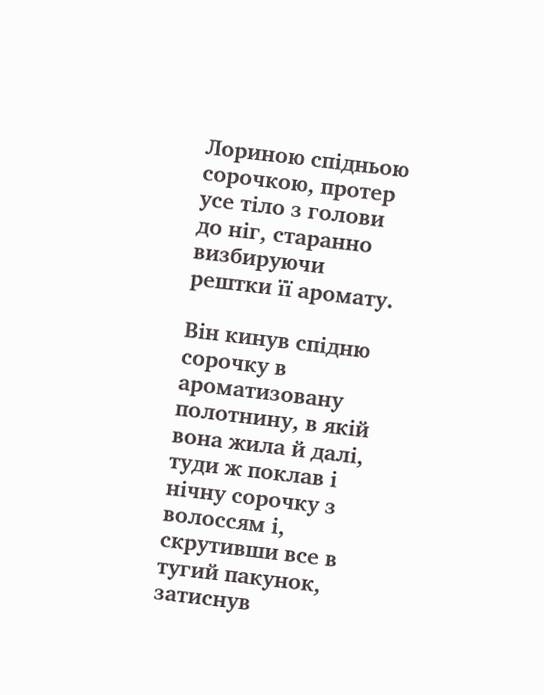Лориною спідньою сорочкою, протер усе тіло з голови до ніг, старанно визбируючи рештки її аромату.

Він кинув спідню сорочку в ароматизовану полотнину, в якій вона жила й далі, туди ж поклав і нічну сорочку з волоссям і, скрутивши все в тугий пакунок, затиснув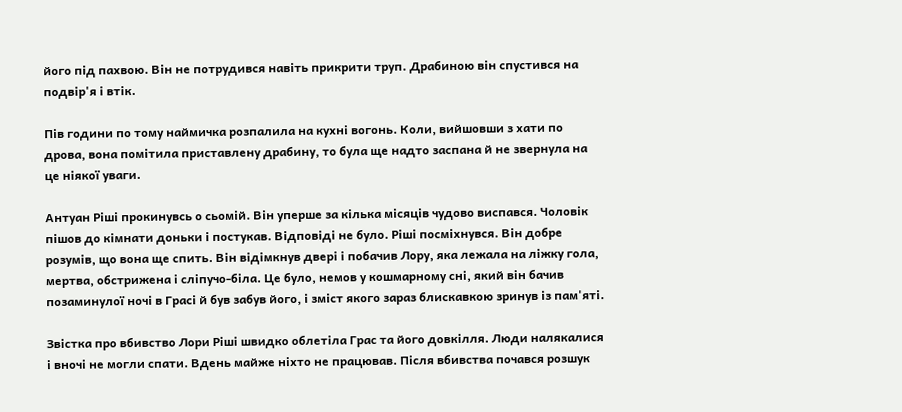його під пахвою. Він не потрудився навіть прикрити труп. Драбиною він спустився на подвір'я і втік.

Пів години по тому наймичка розпалила на кухні вогонь. Коли, вийшовши з хати по дрова, вона помітила приставлену драбину, то була ще надто заспана й не звернула на це ніякої уваги.

Антуан Ріші прокинувсь о сьомій. Він уперше за кілька місяців чудово виспався. Чоловік пішов до кімнати доньки і постукав. Відповіді не було. Ріші посміхнувся. Він добре розумів, що вона ще спить. Він відімкнув двері і побачив Лору, яка лежала на ліжку гола, мертва, обстрижена і сліпучо-біла. Це було, немов у кошмарному сні, який він бачив позаминулої ночі в Грасі й був забув його, і зміст якого зараз блискавкою зринув із пам'яті.

Звістка про вбивство Лори Ріші швидко облетіла Грас та його довкілля. Люди налякалися і вночі не могли спати. Вдень майже ніхто не працював. Після вбивства почався розшук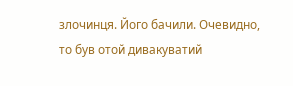злочинця. Його бачили. Очевидно, то був отой дивакуватий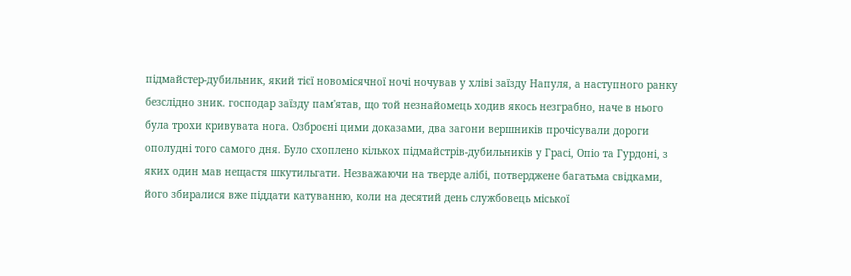підмайстер-дубильник, який тієї новомісячної ночі ночував у хліві заїзду Напуля, а наступного ранку безслідно зник. господар заїзду пам'ятав, що той незнайомець ходив якось незграбно, наче в нього була трохи кривувата нога. Озброєні цими доказами, два загони вершників прочісували дороги ополудні того самого дня. Було схоплено кількох підмайстрів-дубильників у Грасі, Опіо та Гурдоні, з яких один мав нещастя шкутильгати. Незважаючи на тверде алібі, потверджене багатьма свідками, його збиралися вже піддати катуванню, коли на десятий день службовець міської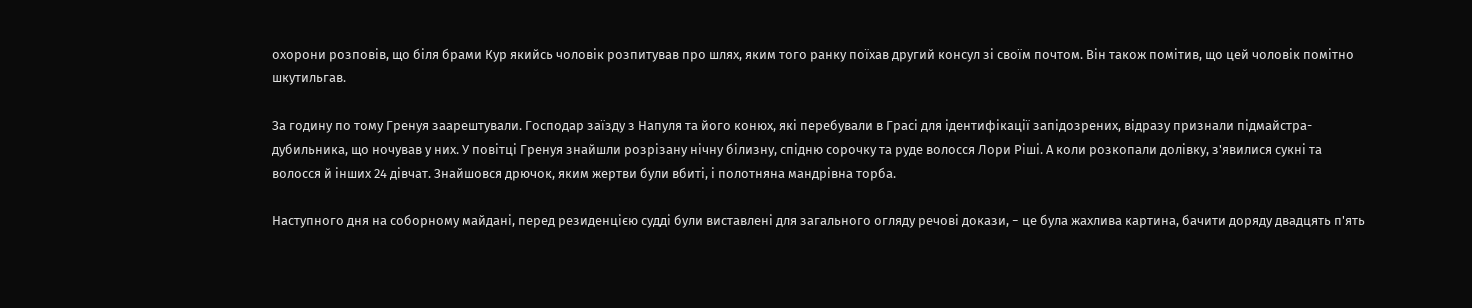охорони розповів, що біля брами Кур якийсь чоловік розпитував про шлях, яким того ранку поїхав другий консул зі своїм почтом. Він також помітив, що цей чоловік помітно шкутильгав.

За годину по тому Гренуя заарештували. Господар заїзду з Напуля та його конюх, які перебували в Грасі для ідентифікації запідозрених, відразу признали підмайстра-дубильника, що ночував у них. У повітці Гренуя знайшли розрізану нічну білизну, спідню сорочку та руде волосся Лори Ріші. А коли розкопали долівку, з'явилися сукні та волосся й інших 24 дівчат. Знайшовся дрючок, яким жертви були вбиті, і полотняна мандрівна торба.

Наступного дня на соборному майдані, перед резиденцією судді були виставлені для загального огляду речові докази, − це була жахлива картина, бачити доряду двадцять п'ять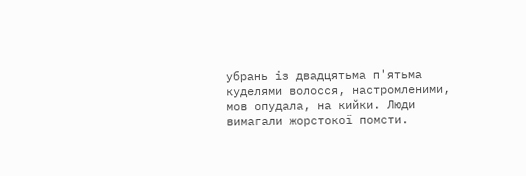убрань із двадцятьма п'ятьма куделями волосся, настромленими, мов опудала, на кийки. Люди вимагали жорстокої помсти.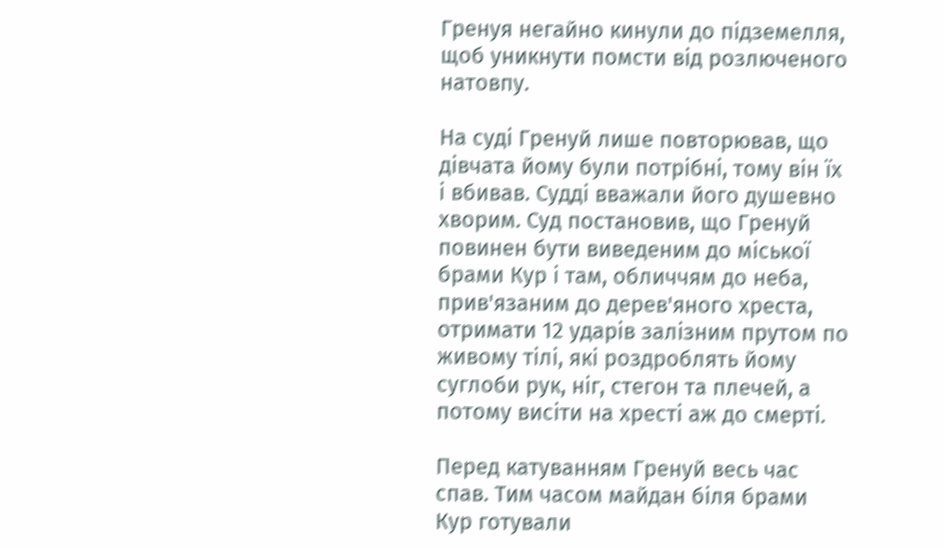Гренуя негайно кинули до підземелля, щоб уникнути помсти від розлюченого натовпу.

На суді Гренуй лише повторював, що дівчата йому були потрібні, тому він їх і вбивав. Судді вважали його душевно хворим. Суд постановив, що Гренуй повинен бути виведеним до міської брами Кур і там, обличчям до неба, прив'язаним до дерев'яного хреста, отримати 12 ударів залізним прутом по живому тілі, які роздроблять йому суглоби рук, ніг, стегон та плечей, а потому висіти на хресті аж до смерті.

Перед катуванням Гренуй весь час спав. Тим часом майдан біля брами Кур готували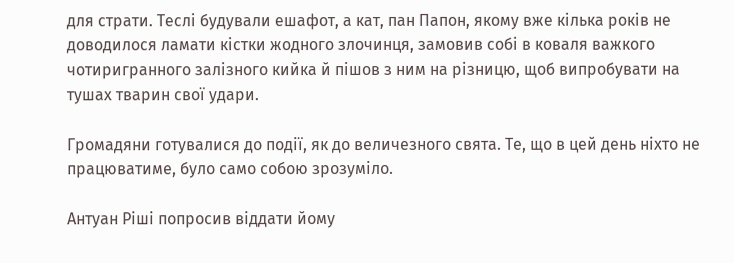для страти. Теслі будували ешафот, а кат, пан Папон, якому вже кілька років не доводилося ламати кістки жодного злочинця, замовив собі в коваля важкого чотиригранного залізного кийка й пішов з ним на різницю, щоб випробувати на тушах тварин свої удари.

Громадяни готувалися до події, як до величезного свята. Те, що в цей день ніхто не працюватиме, було само собою зрозуміло.

Антуан Ріші попросив віддати йому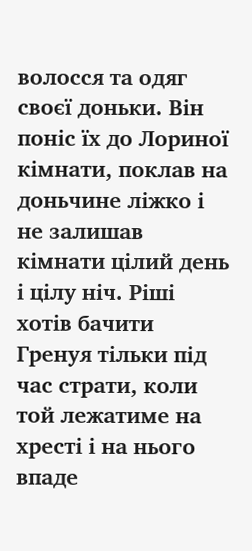волосся та одяг своєї доньки. Він поніс їх до Лориної кімнати, поклав на доньчине ліжко і не залишав кімнати цілий день і цілу ніч. Ріші хотів бачити Гренуя тільки під час страти, коли той лежатиме на хресті і на нього впаде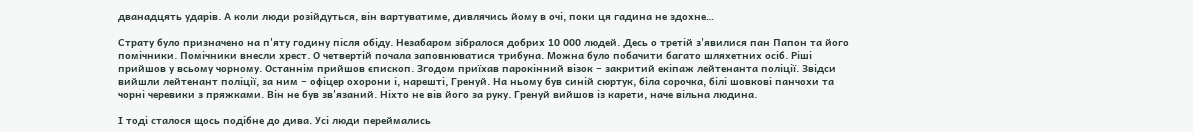дванадцять ударів. А коли люди розійдуться, він вартуватиме, дивлячись йому в очі, поки ця гадина не здохне…

Страту було призначено на п'яту годину після обіду. Незабаром зібралося добрих 10 000 людей. Десь о третій з'явилися пан Папон та його помічники. Помічники внесли хрест. О четвертій почала заповнюватися трибуна. Можна було побачити багато шляхетних осіб. Ріші прийшов у всьому чорному. Останнім прийшов єпископ. Згодом приїхав парокінний візок − закритий екіпаж лейтенанта поліції. Звідси вийшли лейтенант поліції, за ним − офіцер охорони і, нарешті, Гренуй. На ньому був синій сюртук, біла сорочка, білі шовкові панчохи та чорні черевики з пряжками. Він не був зв'язаний. Ніхто не вів його за руку. Гренуй вийшов із карети, наче вільна людина.

І тоді сталося щось подібне до дива. Усі люди переймались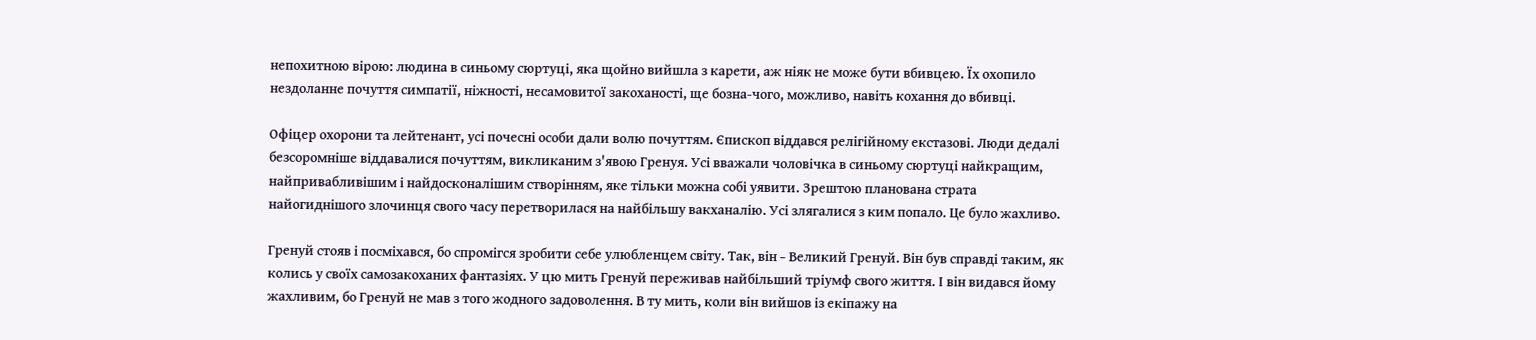непохитною вірою: людина в синьому сюртуці, яка щойно вийшла з карети, аж ніяк не може бути вбивцею. Їх охопило нездоланне почуття симпатії, ніжності, несамовитої закоханості, ще бозна-чого, можливо, навіть кохання до вбивці.

Офіцер охорони та лейтенант, усі почесні особи дали волю почуттям. Єпископ віддався релігійному екстазові. Люди дедалі безсоромніше віддавалися почуттям, викликаним з'явою Гренуя. Усі вважали чоловічка в синьому сюртуці найкращим, найпривабливішим і найдосконалішим створінням, яке тільки можна собі уявити. Зрештою планована страта найогиднішого злочинця свого часу перетворилася на найбільшу вакханалію. Усі злягалися з ким попало. Це було жахливо.

Гренуй стояв і посміхався, бо спромігся зробити себе улюбленцем світу. Так, він − Великий Гренуй. Він був справді таким, як колись у своїх самозакоханих фантазіях. У цю мить Гренуй переживав найбільший тріумф свого життя. І він видався йому жахливим, бо Гренуй не мав з того жодного задоволення. В ту мить, коли він вийшов із екіпажу на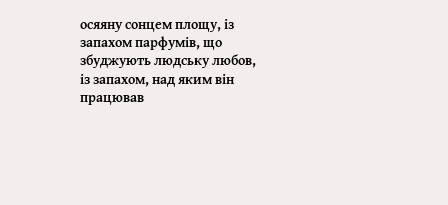осяяну сонцем площу, із запахом парфумів, що збуджують людську любов, із запахом, над яким він працював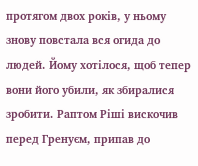протягом двох років, у ньому знову повстала вся огида до людей. Йому хотілося, щоб тепер вони його убили, як збиралися зробити. Раптом Ріші вискочив перед Гренуєм, припав до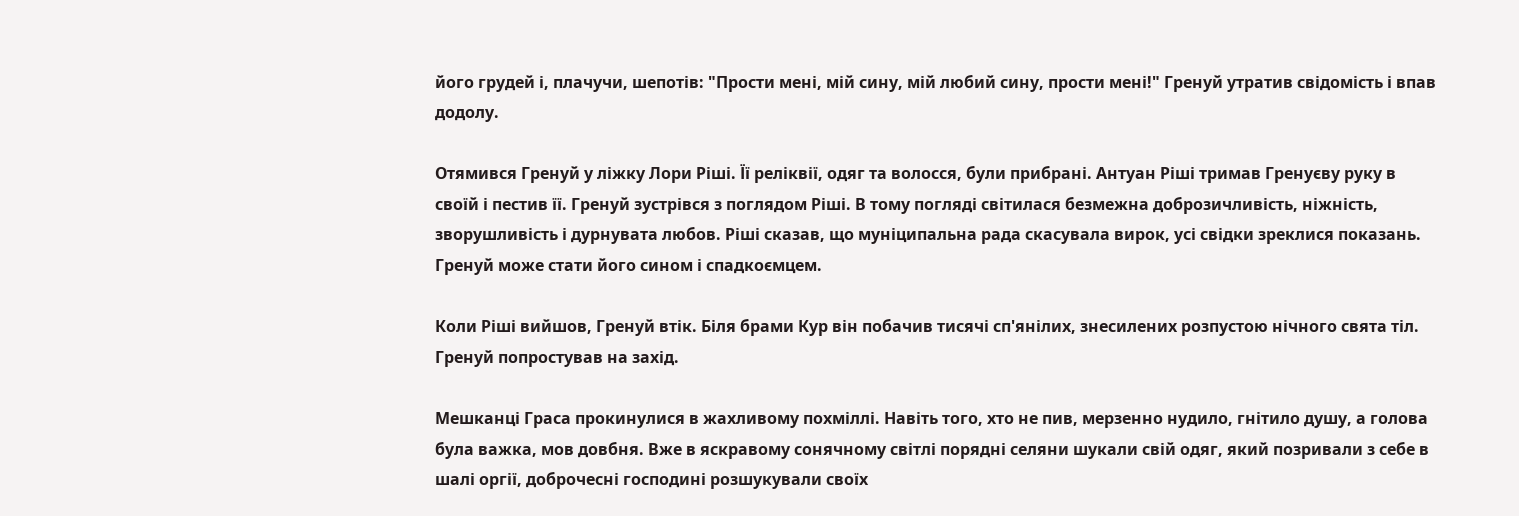його грудей і, плачучи, шепотів: "Прости мені, мій сину, мій любий сину, прости мені!" Гренуй утратив свідомість і впав додолу.

Отямився Гренуй у ліжку Лори Ріші. Її реліквії, одяг та волосся, були прибрані. Антуан Ріші тримав Гренуєву руку в своїй і пестив її. Гренуй зустрівся з поглядом Ріші. В тому погляді світилася безмежна доброзичливість, ніжність, зворушливість і дурнувата любов. Ріші сказав, що муніципальна рада скасувала вирок, усі свідки зреклися показань. Гренуй може стати його сином і спадкоємцем.

Коли Ріші вийшов, Гренуй втік. Біля брами Кур він побачив тисячі сп'янілих, знесилених розпустою нічного свята тіл. Гренуй попростував на захід.

Мешканці Граса прокинулися в жахливому похміллі. Навіть того, хто не пив, мерзенно нудило, гнітило душу, а голова була важка, мов довбня. Вже в яскравому сонячному світлі порядні селяни шукали свій одяг, який позривали з себе в шалі оргії, доброчесні господині розшукували своїх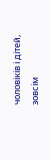чоловіків і дітей, зовсім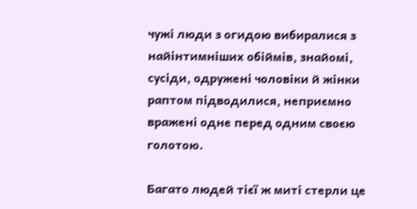чужі люди з огидою вибиралися з найінтимніших обіймів, знайомі, сусіди, одружені чоловіки й жінки раптом підводилися, неприємно вражені одне перед одним своєю голотою.

Багато людей тієї ж миті стерли це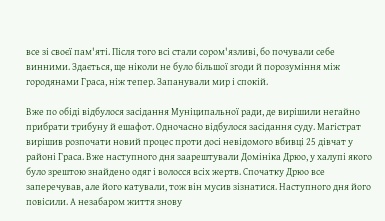все зі своєї пам'яті. Після того всі стали сором'язливі, бо почували себе винними. Здається, ще ніколи не було більшої згоди й порозуміння між городянами Граса, ніж тепер. Запанували мир і спокій.

Вже по обіді відбулося засідання Муніципальної ради, де вирішили негайно прибрати трибуну й ешафот. Одночасно відбулося засідання суду. Магістрат вирішив розпочати новий процес проти досі невідомого вбивці 25 дівчат у районі Граса. Вже наступного дня заарештували Домініка Дрюо, у халупі якого було зрештою знайдено одяг і волосся всіх жертв. Спочатку Дрюо все заперечував, але його катували, тож він мусив зізнатися. Наступного дня його повісили. А незабаром життя знову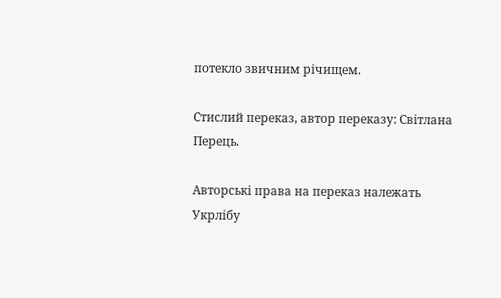потекло звичним річищем.

Стислий переказ, автор переказу: Світлана Перець.

Авторські права на переказ належать Укрлібу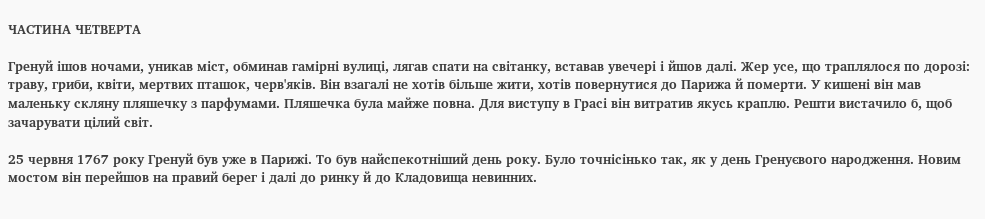ЧАСТИНА ЧЕТВЕРТА

Гренуй ішов ночами, уникав міст, обминав гамірні вулиці, лягав спати на світанку, вставав увечері і йшов далі. Жер усе, що траплялося по дорозі: траву, гриби, квіти, мертвих пташок, черв'яків. Він взагалі не хотів більше жити, хотів повернутися до Парижа й померти. У кишені він мав маленьку скляну пляшечку з парфумами. Пляшечка була майже повна. Для виступу в Грасі він витратив якусь краплю. Решти вистачило б, щоб зачарувати цілий світ.

25 червня 1767 року Гренуй був уже в Парижі. То був найспекотніший день року. Було точнісінько так, як у день Гренуєвого народження. Новим мостом він перейшов на правий берег і далі до ринку й до Кладовища невинних.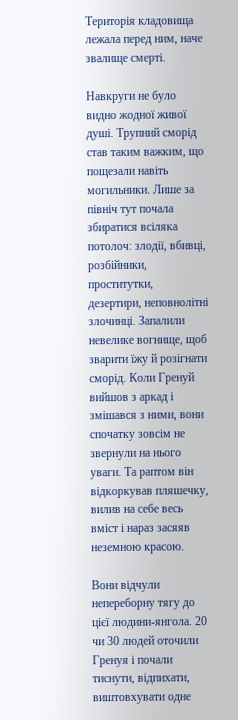Територія кладовища лежала перед ним, наче звалище смерті.

Навкруги не було видно жодної живої душі. Трупний сморід став таким важким, що пощезали навіть могильники. Лише за північ тут почала збиратися всіляка потолоч: злодії, вбивці, розбійники, проститутки, дезертири, неповнолітні злочинці. Запалили невелике вогнище, щоб зварити їжу й розігнати сморід. Коли Гренуй вийшов з аркад і змішався з ними, вони спочатку зовсім не звернули на нього уваги. Та раптом він відкоркував пляшечку, вилив на себе весь вміст і нараз засяяв неземною красою.

Вони відчули непереборну тягу до цієї людини-янгола. 20 чи 30 людей оточили Гренуя і почали тиснути, відпихати, виштовхувати одне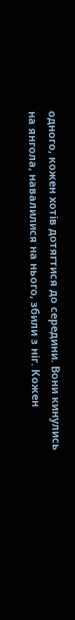одного, кожен хотів дотягтися до середини. Вони кинулись на янгола, навалилися на нього, збили з ніг. Кожен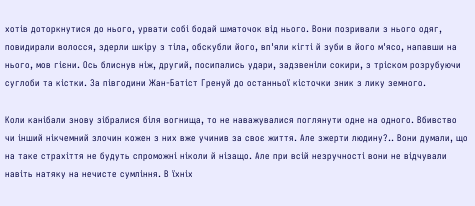хотів доторкнутися до нього, урвати собі бодай шматочок від нього. Вони позривали з нього одяг, повидирали волосся, здерли шкіру з тіла, обскубли його, вп'яли кігті й зуби в його м'ясо, напавши на нього, мов гієни. Ось блиснув ніж, другий, посипались удари, задзвеніли сокири, з тріском розрубуючи суглоби та кістки. За півгодини Жан-Батіст Гренуй до останньої кісточки зник з лику земного.

Коли канібали знову зібралися біля вогнища, то не наважувалися поглянути одне на одного. Вбивство чи інший нікчемний злочин кожен з них вже учинив за своє життя. Але зжерти людину?.. Вони думали, що на таке страхіття не будуть спроможні ніколи й нізащо. Але при всій незручності вони не відчували навіть натяку на нечисте сумління. В їхніх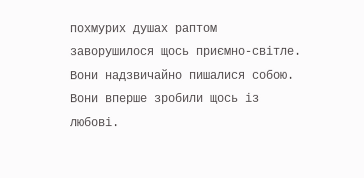похмурих душах раптом заворушилося щось приємно-світле. Вони надзвичайно пишалися собою. Вони вперше зробили щось із любові.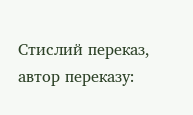Стислий переказ, автор переказу: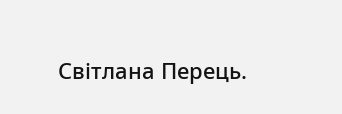Світлана Перець.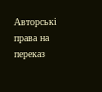Авторські права на переказ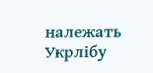належать Укрлібу